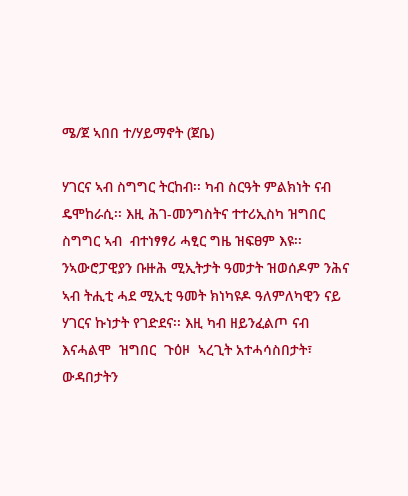ሜ/ጀ ኣበበ ተ/ሃይማኖት (ጀቤ)

ሃገርና ኣብ ስግግር ትርከብ፡፡ ካብ ስርዓት ምልክነት ናብ ዴሞከራሲ፡፡ እዚ ሕገ-መንግስትና ተተሪኢስካ ዝግበር ስግግር ኣብ  ብተነፃፃሪ ሓፂር ግዜ ዝፍፀም እዩ፡፡ ንኣውሮፓዊያን ቡዙሕ ሚኢትታት ዓመታት ዝወሰዶም ንሕና ኣብ ትሒቲ ሓደ ሚኢቲ ዓመት ክነካዩዶ ዓለምለካዊን ናይ ሃገርና ኩነታት የገድደና፡፡ እዚ ካብ ዘይንፈልጦ ናብ እናሓልሞ  ዝግበር  ጉዕዞ  ኣረጊት አተሓሳስበታት፣ ውዳበታትን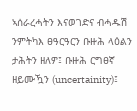ኣሰራረሓትን እናወገድና ብሓዱሽ ንምትካእ ፀዓርዓርን ቡዙሕ ላዕልን ታሕትን ዘለዎ፤ ቡዙሕ ርግፀኛ ዘይሙዃን (uncertainity)፤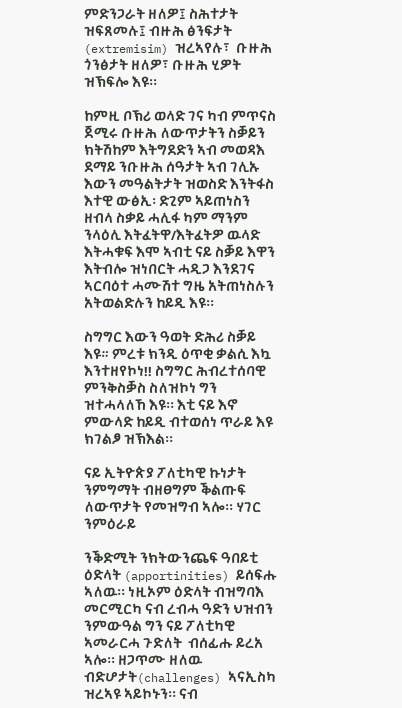ምድንጋራት ዘለዎ፤ ስሕተታት ዝፍጸመሉ፤ ብዙሕ ፅንፍታት (extremisim) ዝረኣየሉ፣  ቡዙሕ ጎንፅታት ዘለዎ፣ ቡዙሕ ሂዎት ዝኽፍሎ እዩ፡፡

ከምዚ ቦኽሪ ወላድ ገና ካብ ምጥናስ ጀሚሩ ቡዙሕ ለውጥታትን ስቓይን ክትሽከም እትግደድን ኣብ መወዳእ ደማይ ንቡዙሕ ሰዓታት ኣብ ገሊኡ እውን መዓልትታት ዝወስድ እንትፋስ እተዊ ውፅኢ፡ ድጊም ኣይጠነስን ዘብላ ስቃይ ሓሊፋ ካም ማንም ንላዕሊ እትፈትዋ/እትፈትዎ ዉላድ እትሓቁፍ እሞ ኣብቲ ናይ ስቓይ እዋን እትብሎ ዝነበርት ሓዲጋ እንደገና ኣርባዕተ ሓሙሽተ ግዜ አትጠነስሉን አትወልድሉን ከይዲ እዩ፡፡

ስግግር እውን ዓወት ድሕሪ ስቓይ እዩ። ምረቱ ክንዲ ዕጥቂ ቃልሲ እኳ እንተዘየኮነ!! ስግግር ሕብረተሰባዊ ምንቅስቓስ ስለዝኮነ ግን ዝተሓላለኸ እዩ፡፡ እቲ ናይ እኖ ምውላድ ከይዲ ብተወሰነ ጥራይ እዩ ክገልፆ ዝኽእል፡፡

ናይ ኢትዮጵያ ፖለቲካዊ ኩነታት ንምግማት ብዘፀግም ቕልጡፍ ለውጥታት የመዝግብ ኣሎ፡፡ ሃገር ንምዕራይ

ንቕድሚት ንክትውንጨፍ ዓበይቲ ዕድላት (apportinities) ይሰፍሑ ኣለዉ፡፡ ነዚኦም ዕድላት ብዝግባእ መርሚርካ ናብ ረብሓ ዓድን ህዝብን ንምውዓል ግን ናይ ፖለቲካዊ ኣመራርሓ ጉድለት  ብሰፊሑ ይረአ ኣሎ፡፡ ዘጋጥሙ ዘለዉ ብድሆታት(challenges) ኣናኢስካ ዝረኣዩ ኣይኮኑን፡፡ ናብ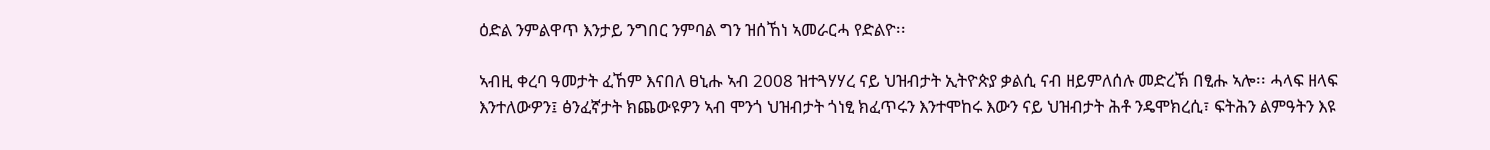ዕድል ንምልዋጥ እንታይ ንግበር ንምባል ግን ዝሰኸነ ኣመራርሓ የድልዮ፡፡

ኣብዚ ቀረባ ዓመታት ፈኸም እናበለ ፀኒሑ ኣብ 2008 ዝተጓሃሃረ ናይ ህዝብታት ኢትዮጵያ ቃልሲ ናብ ዘይምለሰሉ መድረኽ በፂሑ ኣሎ፡፡ ሓላፍ ዘላፍ እንተለውዎን፤ ፅንፈኛታት ክጨውዩዎን ኣብ ሞንጎ ህዝብታት ጎነፂ ክፈጥሩን እንተሞከሩ እውን ናይ ህዝብታት ሕቶ ንዴሞክረሲ፣ ፍትሕን ልምዓትን እዩ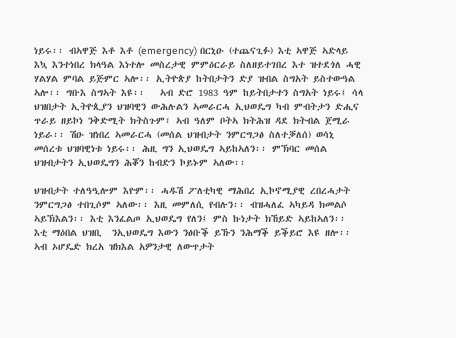ነይሩ፡፡ ብኣዋጅ እቶ እቶ (emergency) በርኒዑ (ተጨናጊፉ) እቲ ኣዋጅ ኣድላይ እኳ እንተነበረ ክላዓል እነተሎ መስረታዊ ምምዕርራይ ስለዘይተገበረ እተ ዝተደጎለ ሓዊ ሃልሃል ምባል ይጅምር ኣሎ፡፡ ኢትዮጵያ ከትበታትን ድያ ዝብል ስግአት ይስተውዓል ኣሎ፡፡ ግቡእ ስግኣት እዩ፡፡   ኣብ ድሮ 1983 ዓም ከይትበታተን ስግአት ነይሩ፤ ሳላ ህዝበታት ኢትዮጲያን ህዝባዊን ውሕሉልን ኣመራርሓ ኢህወዴግ ካብ ምብትታን ድሒና ጥራይ ዘይኮነ ንቅድሚት ክትስጉም፣ ኣብ ዓለም ቦትኣ ክትሕዝ ዳደ ክትብል ጀሚራ ነይራ፡፡ ሽዑ ዝነበረ ኣመራርሓ (መሰል ህዝብታት ንምርግጋፅ ስለተቓለሰ) ወሳኒ መሰረቱ ህዝባዊነቱ ነይሩ፡፡ ሕዚ ግን ኢህወዴግ ኣይከኣለን፡፡ ምኽባር መሰል ህዝብታትን ኢህወዴግን ሕቖን ከብድን ኮይኑም ኣለው፡፡

ህዝብታት ተለዓዒሎም እዮም፡፡ ሓዱሽ ፖለቲካዊ ማሕበረ ኢኮኖሚያዊ ረበረሓታት ንምርግጋፅ ተበጊሶም ኣለው፡፡ እዚ መምለሲ የብሉን፡፡ ብዝሓለፈ ኣካይዳ ክመልሶ ኣይኽእልን፡፡ እቲ እንፈልጦ ኢህወዴግ የለን፤ ምስ ኩነታት ክኸይድ ኣይከኣለን፡፡ እቲ ማዕበል ህዝቢ  ንኢህወዴግ እውን ንፅቡቕ ይኹን ንሕማቕ ይቕይሮ እዩ ዘሎ፡፡ ኣብ ኦሆዴድ ክረአ ዝክእል አዎንታዊ ለውጥታት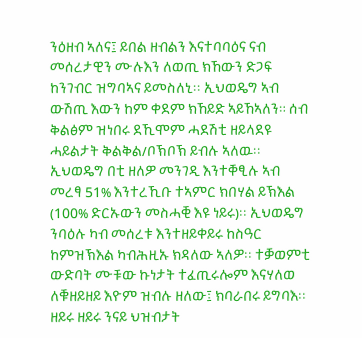ንዕዘብ ኣለና፤ ይበል ዘብልን እናተባባዕና ናብ መሰረታዊን ሙሉእን ለወጢ ክኸውን ድጋፍ ከንገብር ዝግባኣና ይመስለኒ፡፡ ኢህወዴግ ኣብ ውሽጢ እውን ከም ቀደም ክኸይድ ኣይኸኣለን። ሰብ ቅልፅም ዝነበሩ ደኺሞም ሓደሽቲ ዘይላደዩ ሓይልታት ቅልቅል/ቦኽቦኽ ይብሉ ኣለዉ፡፡ ኢህወዴግ በቲ ዘለዎ መንገዲ እንተቐፂሉ ኣብ መረፃ 51% እንተረኺቡ ተኣምር ክበሃል ይኽእል (100% ድርኡውን መስሓቒ እዩ ነይሩ)፡፡ ኢህወዴግ ንባዕሉ ካብ መሰረቱ እንተዘይቀይሩ ከስዓር ከምዝኽእል ካብሕዚኡ ክዳለው ኣለዎ፡፡ ተቓወምቲ ውድባት ሙቹው ኩነታት ተፈጢሩሎም እናሃለወ ለቑዘይዘይ እዮም ዝብሉ ዘለው፤ ክባራበሩ ይግባእ፡፡ ዘይሩ ዘይሩ ንናይ ህዝብታት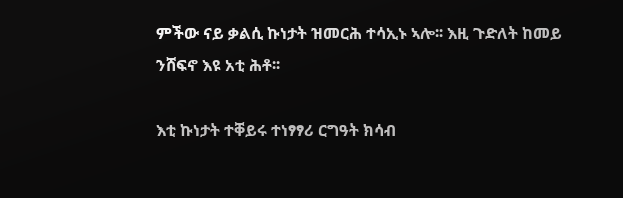ምችው ናይ ቃልሲ ኩነታት ዝመርሕ ተሳኢኑ ኣሎ፡፡ እዚ ጉድለት ከመይ ንሸፍኖ እዩ አቲ ሕቶ፡፡

እቲ ኩነታት ተቐይሩ ተነፃፃሪ ርግዓት ክሳብ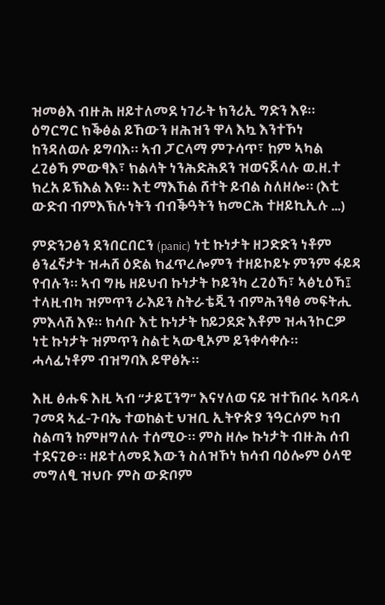ዝመፅእ ብዙሕ ዘይተለመደ ነገራት ክንሪኢ ግድን እዩ፡፡ ዕግርግር ክቕፅል ይኸውን ዘሕዝን ዋላ እኳ እንተኾነ ከንዳለወሉ ይግባእ፡፡ ኣብ ፓርላማ ምጉሳጥ፣ ከም ኣካል ረጊፅኻ ምውፃእ፣ ክልላት ነንሕድሕደን ዝወናጀላሉ ወ.ዘ.ተ ክረአ ይኽእል እዩ፡፡ እቲ ማእኸል ሸተት ይብል ስለዘሎ፡፡ (እቲ ውድብ ብምእኽሉነትን ብብቕዓትን ክመርሕ ተዘይኪኢሉ …)

ምድንጋፅን ደንበርበርን (panic) ነቲ ኩነታት ዘጋድድን ነቶም ፅንፈኛታት ዝሓሸ ዕድል ክፈጥረሎምን ተዘይኮይኑ ምንም ፋይዳ የብሉን፡፡ ኣብ ግዜ ዘይህብ ኩነታት ኮይንካ ረጊዕኻ፣ ኣፅኒዕኻ፤ ተላዚብካ ዝምጥን ራእይን ስትራቴጂን ብምሕንፃፅ መፍትሒ ምእላሽ እዩ፡፡ ክሳቡ እቲ ኩነታት ከይጋደድ እቶም ዝሓንኮርዎ ነቲ ኩነታት ዝምጥን ስልቲ ኣውፂኦም ይንቀሳቀሱ፡፡ ሓላፊነቶም ብዝግባእ ይዋፅኡ፡፡

እዚ ፅሑፍ እዚ ኣብ “ታይፒንግ” እናሃለወ ናይ ዝተኸበሩ ኣባዱላ ገመዳ ኣፈ-ጉባኤ ተወከልቲ ህዝቢ ኢትዮጵያ ንዓርሶም ካብ ስልጣን ከምዘግለሉ ተሰሚዑ፡፡ ምስ ዘሎ ኩነታት ብዙሕ ሰብ ተደናጊፁ፡፡ ዘይተለመደ እውን ስለዝኾነ ክሳብ ባዕሎም ዕላዊ መግለፂ ዝህቡ ምስ ውድቦም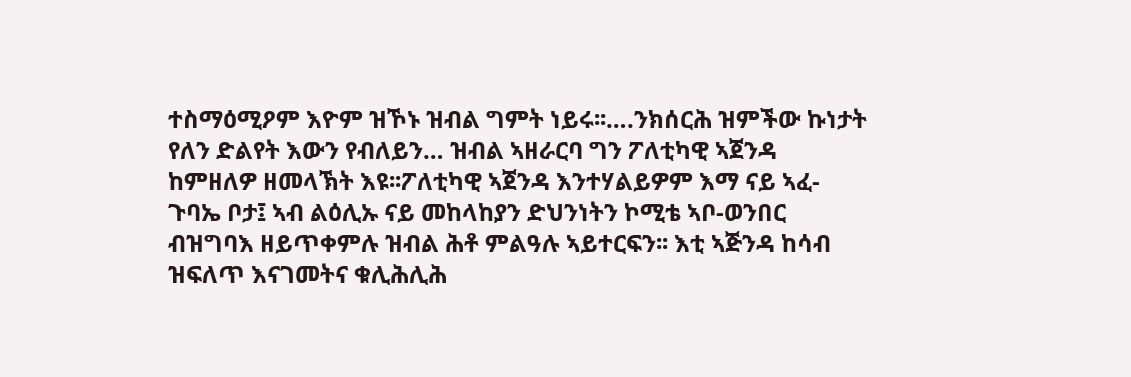ተስማዕሚዖም እዮም ዝኾኑ ዝብል ግምት ነይሩ፡፡….ንክሰርሕ ዝምችው ኩነታት የለን ድልየት እውን የብለይን… ዝብል ኣዘራርባ ግን ፖለቲካዊ ኣጀንዳ ከምዘለዎ ዘመላኽት እዩ፡፡ፖለቲካዊ ኣጀንዳ እንተሃልይዎም እማ ናይ ኣፈ-ጉባኤ ቦታ፤ ኣብ ልዕሊኡ ናይ መከላከያን ድህንነትን ኮሚቴ ኣቦ-ወንበር ብዝግባእ ዘይጥቀምሉ ዝብል ሕቶ ምልዓሉ ኣይተርፍን፡፡ እቲ ኣጅንዳ ከሳብ ዝፍለጥ እናገመትና ቁሊሕሊሕ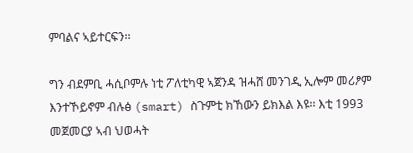ምባልና ኣይተርፍን፡፡

ግን ብደምቢ ሓሲቦምሉ ነቲ ፖለቲካዊ ኣጀንዳ ዝሓሸ መንገዲ ኢሎም መሪፆም እንተኾይኖም ብሉፅ (smart) ስጉምቲ ክኸውን ይክእል እዩ፡፡ እቲ 1993 መጀመርያ ኣብ ህወሓት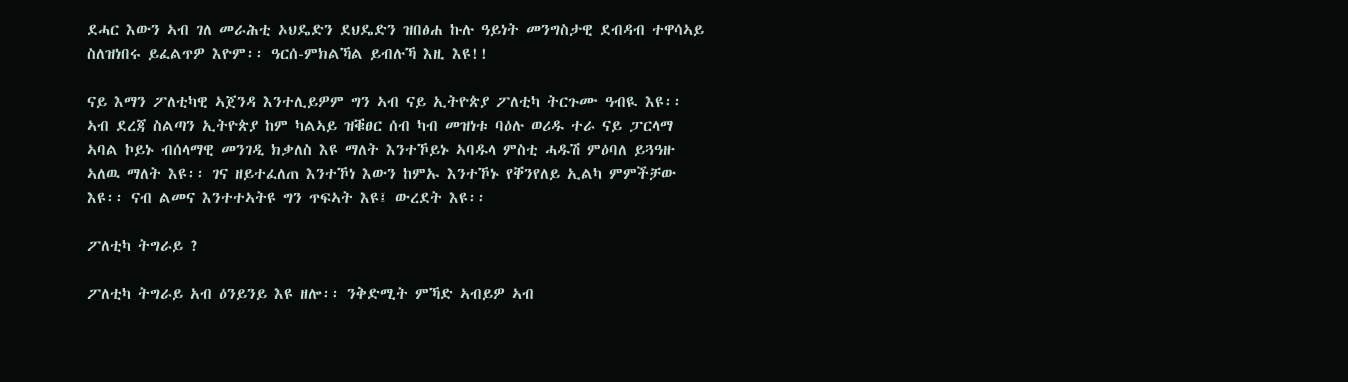ደሓር እውን ኣብ ገለ መራሕቲ ኦህዴድን ደህዴድን ዝበፅሐ ኩሉ ዓይነት መንግስታዊ ደብዳብ ተዋሳኣይ ስለዝነበሩ ይፈልጥዎ እዮም፡፡ ዓርሰ-ምክልኻል ይብሉኻ እዚ እዩ!!

ናይ እማን ፖለቲካዊ ኣጀንዳ እንተሊይዎም ግን ኣብ ናይ ኢትዮጵያ ፖለቲካ ትርጉሙ ዓብዪ እዩ፡፡ ኣብ ደረጃ ስልጣን ኢትዮጵያ ከም ካልኣይ ዝቑፀር ሰብ ካብ መዝነቱ ባዕሉ ወሪዱ ተራ ናይ ፓርላማ ኣባል ኮይኑ ብሰላማዊ መንገዲ ክቃለስ እዩ ማለት እንተኾይኑ ኣባዱላ ምስቲ ሓዱሽ ምዕባለ ይጓዓዙ ኣለዉ ማለት እዩ፡፡ ገና ዘይተፈለጠ እንተኾነ እውን ከምኡ እንተኾኑ የቐንየለይ ኢልካ ምምችቻው እዩ፡፡ ናብ ልመና እንተተኣትዩ ግን ጥፍኣት እዩ፤ ውረደት እዩ፡፡

ፖለቲካ ትግራይ ?

ፖለቲካ ትግራይ አብ ዕንይንይ እዩ ዘሎ፡፡ ንቅድሚት ምኻድ ኣብይዎ ኣብ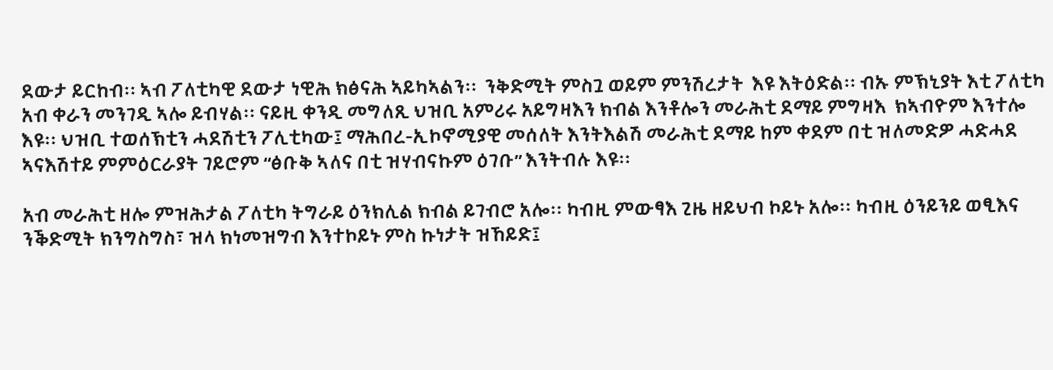ደውታ ይርከብ፡፡ ኣብ ፖለቲካዊ ደውታ ነዊሕ ክፅናሕ ኣይካኣልን፡፡  ንቅድሚት ምስጓ ወይም ምንሽረታት  እዩ እትዕድል፡፡ ብኡ ምኽኒያት እቲ ፖለቲካ አብ ቀራን መንገዲ ኣሎ ይብሃል፡፡ ናይዚ ቀንዲ መግለጺ ህዝቢ አምሪሩ አይግዛእን ክብል እንቶሎን መራሕቲ ደማይ ምግዛእ  ክኣብዮም እንተሎ እዩ፡፡ ህዝቢ ተወሰኽቲን ሓደሽቲን ፖሊቲካው፤ ማሕበረ-ኢኮኖሚያዊ መሰለት እንትእልሽ መራሕቲ ደማይ ከም ቀደም በቲ ዝለመድዎ ሓድሓደ ኣናእሽተይ ምምዕርራያት ገይሮም “ፅቡቅ ኣለና በቲ ዝሃብናኩም ዕገቡ” እንትብሉ እዩ፡፡

አብ መራሕቲ ዘሎ ምዝሕታል ፖለቲካ ትግራይ ዕንክሊል ክብል ይገብሮ አሎ፡፡ ካብዚ ምውፃእ ጊዜ ዘይህብ ኮይኑ አሎ፡፡ ካብዚ ዕንይንይ ወፂእና ንቕድሚት ክንግስግስ፣ ዝላ ክነመዝግብ እንተኮይኑ ምስ ኩነታት ዝኸይድ፤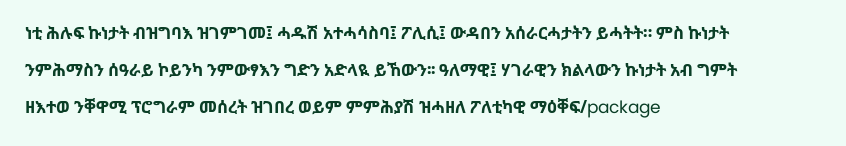ነቲ ሕሉፍ ኩነታት ብዝግባእ ዝገምገመ፤ ሓዱሽ አተሓሳስባ፤ ፖሊሲ፤ ውዳበን አሰራርሓታትን ይሓትት። ምስ ኩነታት ንምሕማስን ሰዓራይ ኮይንካ ንምውፃእን ግድን አድላዪ ይኸውን፡፡ ዓለማዊ፤ ሃገራዊን ክልላውን ኩነታት አብ ግምት ዘእተወ ንቐዋሚ ፕሮግራም መሰረት ዝገበረ ወይም ምምሕያሽ ዝሓዘለ ፖለቲካዊ ማዕቐፍ/package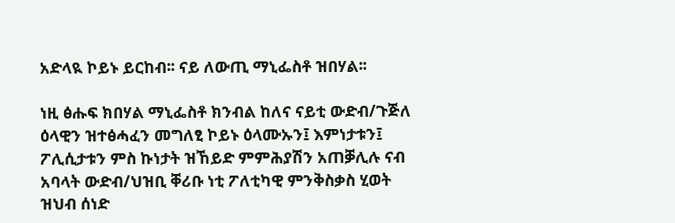አድላዪ ኮይኑ ይርከብ፡፡ ናይ ለውጢ ማኒፌስቶ ዝበሃል፡፡

ነዚ ፅሑፍ ክበሃል ማኒፌስቶ ክንብል ከለና ናይቲ ውድብ/ጉጅለ ዕላዊን ዝተፅሓፈን መግለፂ ኮይኑ ዕላሙኡን፤ እምነታቱን፤ ፖሊሲታቱን ምስ ኩነታት ዝኸይድ ምምሕያሽን አጠቓሊሉ ናብ አባላት ውድብ/ህዝቢ ቐሪቡ ነቲ ፖለቲካዊ ምንቅስቃስ ሂወት ዝህብ ሰነድ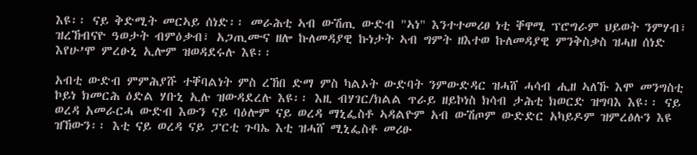እዩ፡፡ ናይ ቅድሚት መርኣይ ሰነድ፡፡ መራሕቲ ኣብ ውሽጢ ውድብ "ኣነ" እንተተመሪፀ ነቲ ቐዋሚ ፕሮግራም ህይወት ንምሃብ፣ ዝረኸብናዮ ዓወታት ብምዕቃብ፣ አጋጢሙና ዘሎ ኩለመዳያዊ ኩነታት ኣብ ግምት ዘእተወ ኩለመዳያዊ ምንቅስቃስ ዝሓዘ ሰነድ እየሁ’ሞ ምረፁኒ ኢሎም ዝወዳደሩሉ እዩ፡፡

አብቲ ውድብ ምምሕያሹ ተቐባልነት ምስ ረኸበ ድማ ምስ ካልኦት ውድባት ንምውድዳር ዝሓሸ ሓሳብ ሒዘ ኣለኹ እሞ መንግስቲ ኮይነ ክመርሕ ዕድል ሃቡኒ ኢሉ ዝውዳደረሉ እዩ፡፡ እዚ ብሃገር/ክልል ጥራይ ዘይኮነስ ክሳብ ታሕቲ ክወርድ ዝግባእ እዩ፡፡ ናይ ወረዳ አመራርሓ ውድብ እውን ናይ ባዕሎም ናይ ወረዳ ማኒፌስቶ ኣዳልዮም አብ ውሽጦም ውድድር አካይዶም ዝምረፅሉን እዩ ዝኸውን፡፡ እቲ ናይ ወረዳ ናይ ፓርቲ ጉባኤ እቲ ዝሓሸ ሚኒፌስቶ መሪፁ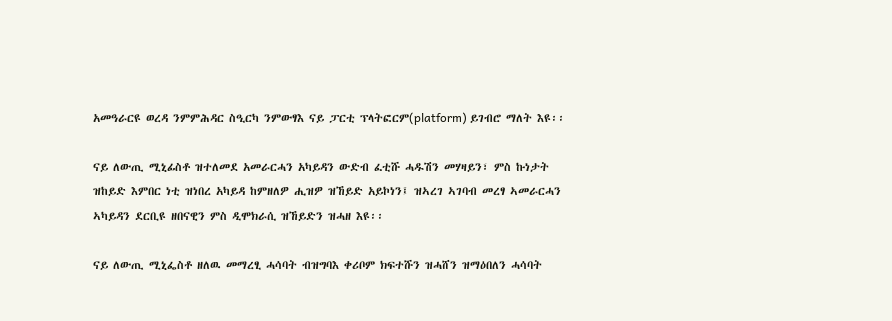አመዓራርዩ ወረዳ ንምምሕዳር ስዒርካ ንምውፃእ ናይ ፓርቲ ፕላትፎርም(platform) ይገብሮ ማለት እዩ፡፡

ናይ ለውጢ ሚኒፊስቶ ዝተለመደ አመራርሓን አካይዳን ውድብ ፈቲሹ ሓዱሽን መሃዛይን፣ ምስ ኩነታት ዝከይድ እምበር ነቲ ዝነበረ አካይዳ ከምዘለዎ ሒዝዎ ዝኸይድ አይኮነን፤ ዝኣረገ ኣገባብ መረፃ ኣመራርሓን ኣካይዳን ደርቢዩ ዘበናዊን ምስ ዲሞክራሲ ዝኸይድን ዝሓዘ እዩ፡፡

ናይ ለውጢ ሚኒፌስቶ ዘለዉ መማረፂ ሓሳባት ብዝግባእ ቀሪቦም ክፍተሹን ዝሓሸን ዝማዕበለን ሓሳባት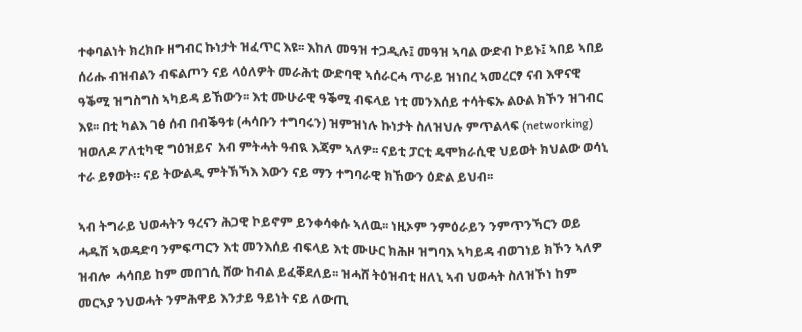ተቀባልነት ክረክቡ ዘግብር ኩነታት ዝፈጥር እዩ፡፡ እከለ መዓዝ ተጋዲሉ፤ መዓዝ ኣባል ውድብ ኮይኑ፤ ኣበይ ኣበይ ሰሪሑ ብዝብልን ብፍልጦን ናይ ላዕለዎት መራሕቲ ውድባዊ ኣሰራርሓ ጥራይ ዝነበረ ኣመረርፃ ናብ እዋናዊ ዓቕሚ ዝግስግስ ኣካይዳ ይኸውን፡፡ እቲ ሙሁራዊ ዓቕሚ ብፍላይ ነቲ መንእሰይ ተሳትፍኡ ልዑል ክኾን ዝገብር እዩ፡፡ በቲ ካልእ ገፅ ሰብ በብቕዓቱ (ሓሳቡን ተግባሩን) ዝምዝነሉ ኩነታት ስለዝህሉ ምጥልላፍ (networking) ዝወለዶ ፖለቲካዊ ግዕዝይና  አብ ምትሓት ዓብዪ እጃም ኣለዎ፡፡ ናይቲ ፓርቲ ዴሞክራሲዊ ህይወት ክህልው ወሳኒ ተራ ይፃወት። ናይ ትውልዲ ምትኽኻእ እውን ናይ ማን ተግባራዊ ክኸውን ዕድል ይህብ፡፡

ኣብ ትግራይ ህወሓትን ዓረናን ሕጋዊ ኮይኖም ይንቀሳቀሱ ኣለዉ፡፡ ነዚኦም ንምዕራይን ንምጥንኻርን ወይ ሓዱሽ ኣወዳድባ ንምፍጣርን እቲ መንእሰይ ብፍላይ እቲ ሙሁር ክሕዞ ዝግባእ ኣካይዳ ብወገነይ ክኾን ኣለዎ ዝብሎ  ሓሳበይ ከም መበገሲ ሸው ከብል ይፈቐደለይ፡፡ ዝሓሸ ትዕዝብቲ ዘለኒ ኣብ ህወሓት ስለዝኾነ ከም መርኣያ ንህወሓት ንምሕዋይ እንታይ ዓይነት ናይ ለውጢ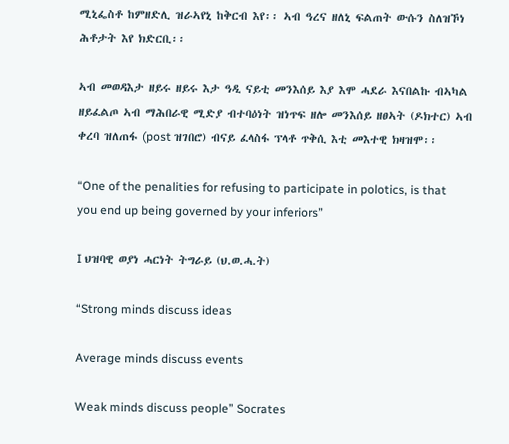ሚኒፌስቶ ከምዘድሊ ዝራኣየኒ ከቅርብ እየ፡፡ ኣብ ዓረና ዘለኒ ፍልጠት ውሱን ስለዝኾነ  ሕቶታት እየ ክድርቢ፡፡

ኣብ መወዳእታ ዘይሩ ዘይሩ እታ ዓዲ ናይቲ መንእሰይ እያ እሞ ሓደራ እናበልኩ ብኣካል ዘይፈልጦ ኣብ ማሕበራዊ ሚድያ ብተባዕነት ዝነጥፍ ዘሎ መንእሰይ ዘፀኣት (ዶክተር) ኣብ ቀረባ ዝለጠፋ (post ዝገበሮ) ብናይ ፈላስፋ ፕላቶ ጥቅሲ እቲ መእተዊ ክዛዝሞ፡፡

“One of the penalities for refusing to participate in polotics, is that you end up being governed by your inferiors”

I ህዝባዊ ወያነ ሓርነት ትግራይ (ህ.ወ.ሓ.ት)

“Strong minds discuss ideas

Average minds discuss events

Weak minds discuss people” Socrates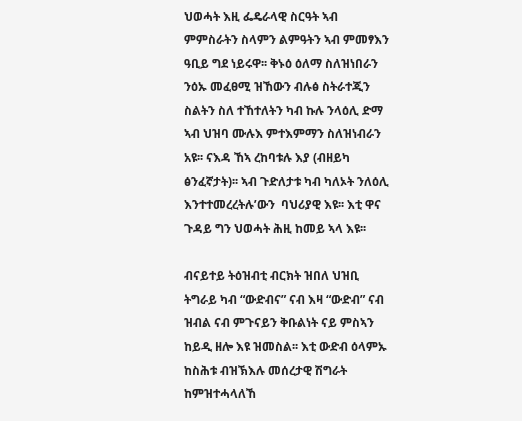ህወሓት እዚ ፌዴራላዊ ስርዓት ኣብ ምምስራትን ስላምን ልምዓትን ኣብ ምመፃእን ዓቢይ ግደ ነይሩዋ፡፡ ቅኑዕ ዕለማ ስለዝነበራን ንዕኡ መፈፀሚ ዝኸውን ብሉፅ ስትራተጂን ስልትን ስለ ተኸተለትን ካብ ኩሉ ንላዕሊ ድማ ኣብ ህዝባ ሙሉእ ምተእምማን ስለዝነብራን አዩ፡፡ ናእዳ ኸኣ ረከባቱሉ እያ (ብዘይካ ፅንፈኛታት)፡፡ ኣብ ጉድለታቱ ካብ ካለኦት ንለዕሊ እንተተመረረትሉ’ውን  ባህሪያዊ እዩ፡፡ እቲ ዋና ጉዳይ ግን ህወሓት ሕዚ ከመይ ኣላ እዩ፡፡

ብናይተይ ትዕዝብቲ ብርክት ዝበለ ህዝቢ ትግራይ ካብ “ውድብና” ናብ እዛ “ውድብ” ናብ ዝብል ናብ ምጉናይን ቅቡልነት ናይ ምስኣን ከይዲ ዘሎ እዩ ዝመስል፡፡ እቲ ውድብ ዕላምኡ ከስሕቱ ብዝኽእሉ መሰረታዊ ሽግራት ከምዝተሓላለኸ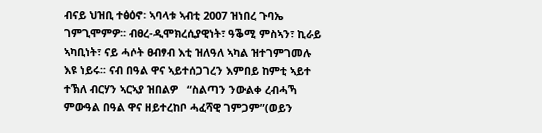ብናይ ህዝቢ ተፅዕኖ፡ ኣባላቱ ኣብቲ 2007 ዝነበረ ጉባኤ ገምጊሞምዎ፡፡ ብፀረ-ዲሞክረሲያዊነት፣ ዓቕሚ ምስኣን፣ ኪራይ ኣካቢነት፣ ናይ ሓሶት ፀብፃብ እቲ ዝለዓለ ኣካል ዝተገምገመሉ እዩ ነይሩ፡፡ ናብ በዓል ዋና ኣይተሰጋገረን እምበይ ከምቲ ኣይተ ተኽለ ብርሃን ኣርኣያ ዝበልዎ   “ስልጣን ንውልቀ ረብሓኻ ምውዓል በዓል ዋና ዘይተረከቦ ሓፈሻዊ ገምጋም”(ወይን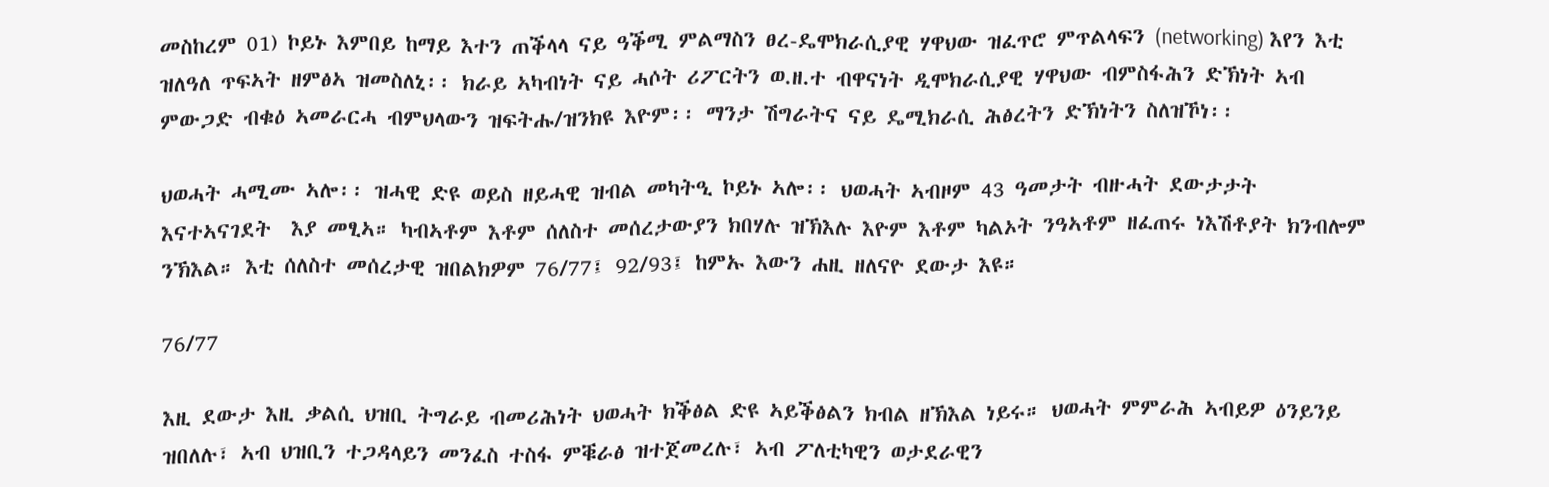መስከረም 01) ኮይኑ እምበይ ከማይ እተን ጠቕላላ ናይ ዓቕሚ ምልማስን ፀረ-ዴሞክራሲያዊ ሃዋህው ዝፈጥሮ ምጥልላፍን (networking) እየን እቲ ዝለዓለ ጥፍኣት ዘምፅኣ ዝመስለኒ፡፡ ክራይ ኣካብነት ናይ ሓሶት ሪፖርትን ወ.ዘ.ተ ብዋናነት ዲሞክራሲያዊ ሃዋህው ብምስፋሕን ድኽነት ኣብ ምውጋድ ብቁዕ ኣመራርሓ ብምህላውን ዝፍትሑ/ዝንክዩ እዮም፡፡ ማንታ ሽግራትና ናይ ዴሚክራሲ ሕፅረትን ድኽነትን ስለዝኾነ፡፡

ህወሓት ሓሚሙ ኣሎ፡፡ ዝሓዊ ድዩ ወይስ ዘይሓዊ ዝብል መካትዒ ኮይኑ ኣሎ፡፡ ህወሓት ኣብዞም 43 ዓመታት ብዙሓት ደውታታት እናተኣናገደት  እያ መፂኣ። ካብኣቶም እቶም ሰለስተ መሰረታውያን ክበሃሉ ዝኽእሉ እዮም እቶም ካልኦት ንዓኣቶም ዘፈጠሩ ነእሽቶያት ክንብሎም ንኽእል። እቲ ሰለስተ መሰረታዊ ዝበልክዎም 76/77፤ 92/93፤ ከምኡ እውን ሐዚ ዘለናዮ ደውታ እዩ።

76/77

እዚ ደውታ እዚ ቃልሲ ህዝቢ ትግራይ ብመሪሕነት ህወሓት ክቕፅል ድዩ ኣይቕፅልን ክብል ዘኽእል ነይሩ። ህወሓት ምምራሕ ኣብይዎ ዕንይንይ ዝበለሉ፣ ኣብ ህዝቢን ተጋዳላይን መንፈስ ተስፋ ምቑራፅ ዝተጀመረሉ፣ ኣብ ፖለቲካዊን ወታደራዊን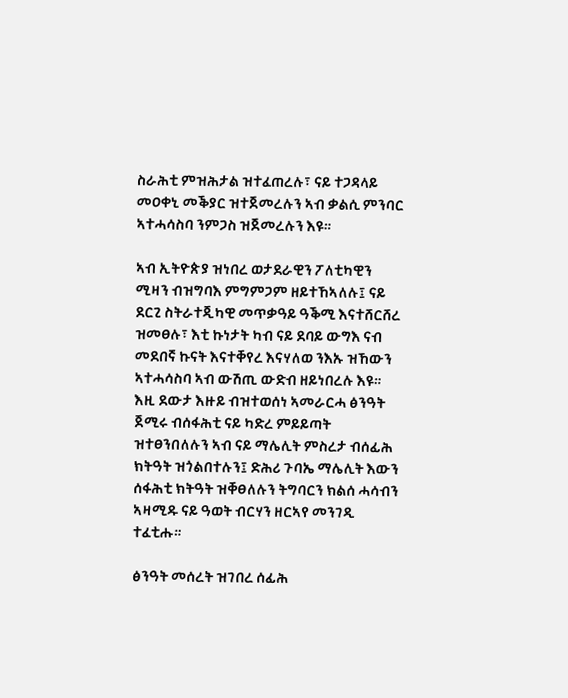ስራሕቲ ምዝሕታል ዝተፈጠረሉ፣ ናይ ተጋዳላይ መዐቀኒ መቕያር ዝተጀመረሉን ኣብ ቃልሲ ምንባር ኣተሓሳስባ ንምጋስ ዝጀመረሉን እዩ።

ኣብ ኢትዮጵያ ዝነበረ ወታደራዊን ፖለቲካዊን ሚዛን ብዝግባእ ምግምጋም ዘይተኸኣለሉ፤ ናይ ደርጊ ስትራተጂካዊ መጥቃዓይ ዓቕሚ እናተሸርሸረ ዝመፀሉ፣ እቲ ኩነታት ካብ ናይ ደባይ ውግእ ናብ መደበኛ ኩናት እናተቐየረ እናሃለወ ንእኡ ዝኸውን ኣተሓሳስባ ኣብ ውሽጢ ውድብ ዘይነበረሉ እዩ። እዚ ደውታ እዙይ ብዝተወሰነ ኣመራርሓ ፅንዓት ጀሚሩ ብሰፋሕቲ ናይ ካድረ ምይይጣት ዝተፀንበለሉን ኣብ ናይ ማሌሊት ምስረታ ብሰፊሕ ክትዓት ዝጎልበተሉን፤ ድሕሪ ጉባኤ ማሌሊት እውን ሰፋሕቲ ክትዓት ዝቐፀለሉን ትግባርን ክልሰ ሓሳብን ኣዛሚዱ ናይ ዓወት ብርሃን ዘርኣየ መንገዲ ተፈቲሑ።

ፅንዓት መሰረት ዝገበረ ሰፊሕ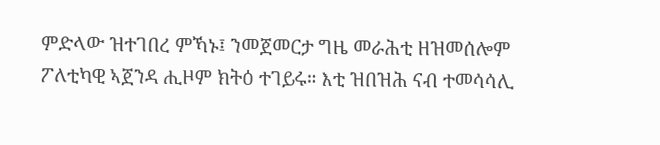ምድላው ዝተገበረ ምኻኑ፤ ንመጀመርታ ግዜ መራሕቲ ዘዝመሰሎም ፖለቲካዊ ኣጀንዳ ሒዞም ክትዕ ተገይሩ። እቲ ዝበዝሕ ናብ ተመሳሳሊ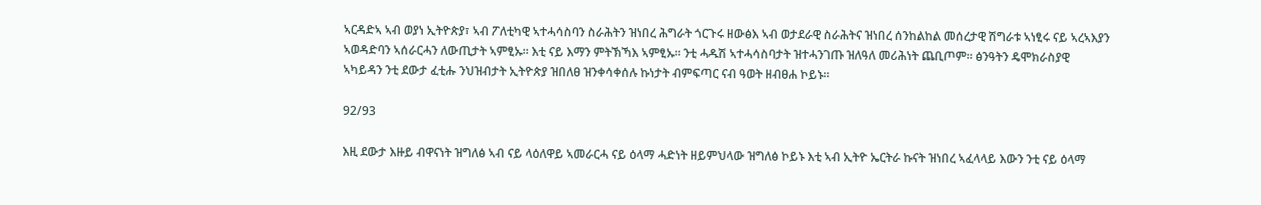ኣርዳድኣ ኣብ ወያነ ኢትዮጵያ፣ ኣብ ፖለቲካዊ ኣተሓሳስባን ስራሕትን ዝነበረ ሕግራት ጎርጉሩ ዘውፅእ ኣብ ወታደራዊ ስራሕትና ዝነበረ ሰንከልከል መሰረታዊ ሽግራቱ ኣነፂሩ ናይ ኣረኣእያን ኣወዳድባን ኣሰራርሓን ለውጢታት ኣምፂኡ። እቲ ናይ እማን ምትኽኻእ ኣምፂኡ። ንቲ ሓዱሽ ኣተሓሳስባታት ዝተሓንገጡ ዝለዓለ መሪሕነት ጨቢጦም። ፅንዓትን ዴሞክራስያዊ ኣካይዳን ንቲ ደውታ ፈቲሑ ንህዝብታት ኢትዮጵያ ዝበለፀ ዝንቀሳቀሰሉ ኩነታት ብምፍጣር ናብ ዓወት ዘብፀሐ ኮይኑ።

92/93

እዚ ደውታ እዙይ ብዋናነት ዝግለፅ ኣብ ናይ ላዕለዋይ ኣመራርሓ ናይ ዕላማ ሓድነት ዘይምህላው ዝግለፅ ኮይኑ እቲ ኣብ ኢትዮ ኤርትራ ኩናት ዝነበረ ኣፈላላይ እውን ንቲ ናይ ዕላማ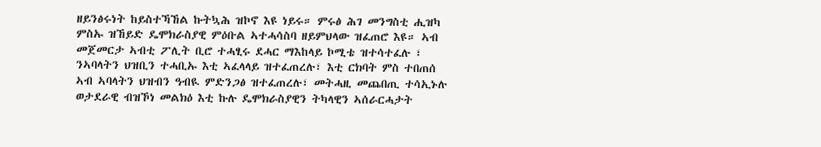ዘይንፅሩነት ከይስተኻኸል ኩትኳሕ ዝኮኖ እዩ ነይሩ። ምሩፅ ሕገ መንግስቲ ሒዝካ ምስኡ ዝኸይድ ዴሞክራስያዊ ምዕቡል ኣተሓሳስባ ዘይምህላው ዝፈጠሮ እዩ። ኣብ መጀመርታ ኣብቲ ፖሊት ቢሮ ተሓፂሩ ደሓር ማእከላይ ኮሚቴ ዝተሳተፈሉ ፣ ንኣባላትን ህዝቢን ተሓቢኡ እቲ ኣፈላላይ ዝተፈጠረሉ፣ እቲ ርክባት ምስ ተበጠሰ ኣብ ኣባላትን ህዝብን ዓብዪ ምድንጋፅ ዝተፈጠረሉ፣ መትሓዚ መጨበጢ ተሳኢኑሉ ወታደራዊ ብዝኾነ መልክዕ እቲ ኩሉ ዴሞክራስያዊን ትካላዊን ኣሰራርሓታት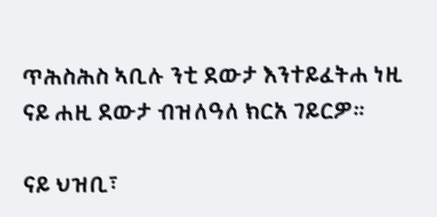ጥሕስሕስ ኣቢሉ ንቲ ደውታ እንተይፈትሐ ነዚ ናይ ሐዚ ደውታ ብዝለዓለ ክርአ ገይርዎ።

ናይ ህዝቢ፣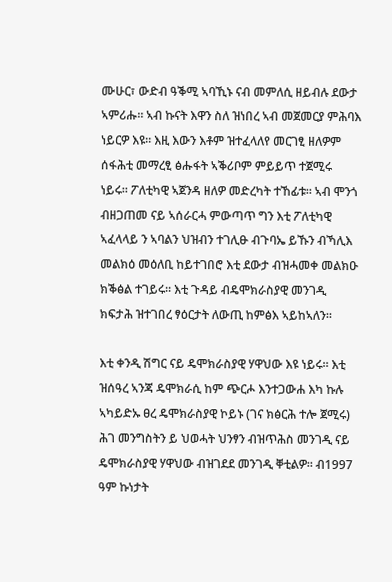ሙሁር፣ ውድብ ዓቕሚ ኣባኺኑ ናብ መምለሲ ዘይብሉ ደውታ ኣምሪሑ። ኣብ ኩናት እዋን ስለ ዝነበረ ኣብ መጀመርያ ምሕባእ ነይርዎ እዩ። እዚ እውን እቶም ዝተፈላለየ መርገፂ ዘለዎም ሰፋሕቲ መማረፂ ፅሑፋት ኣቕሪቦም ምይይጥ ተጀሚሩ ነይሩ። ፖለቲካዊ ኣጀንዳ ዘለዎ መድረካት ተኸፊቱ። ኣብ ሞንጎ ብዘጋጠመ ናይ ኣሰራርሓ ምውጣጥ ግን እቲ ፖለቲካዊ ኣፈላላይ ን ኣባልን ህዝብን ተገሊፁ ብጉባኤ ይኹን ብኻሊእ መልክዕ መዕለቢ ከይተገበሮ እቲ ደውታ ብዝሓመቀ መልክዑ ክቕፅል ተገይሩ። እቲ ጉዳይ ብዴሞክራስያዊ መንገዲ ክፍታሕ ዝተገበረ ፃዕርታት ለውጢ ከምፅእ ኣይከኣለን።

እቲ ቀንዲ ሽግር ናይ ዴሞክራስያዊ ሃዋህው እዩ ነይሩ። እቲ ዝሰዓረ ኣንጃ ዴሞክራሲ ከም ጭርሖ እንተጋውሐ እካ ኩሉ ኣካይድኡ ፀረ ዴሞክራስያዊ ኮይኑ (ገና ክፅርሕ ተሎ ጀሚሩ) ሕገ መንግስትን ይ ህወሓት ህንፃን ብዝጥሕስ መንገዲ ናይ ዴሞክራስያዊ ሃዋህው ብዝገደደ መንገዲ ቐቲልዎ። ብ1997 ዓም ኩነታት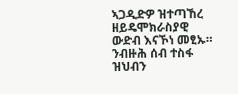ኣጋዲድዎ ዝተጣኸረ ዘይዴሞክራስያዊ ውድብ እናኾነ መፂኡ። ንብዙሕ ሰብ ተስፋ ዝህብን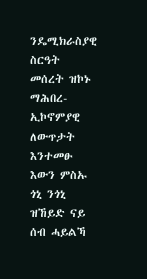ንዴሚክራስያዊ ስርዓት መሰረት ዝኮኑ ማሕበረ-ኢኮኖምያዊ ለውጥታት እንተመፁ እውን ምስኡ ጎኒ ንጎኒ ዝኸይድ ናይ ሰብ ሓይልኻ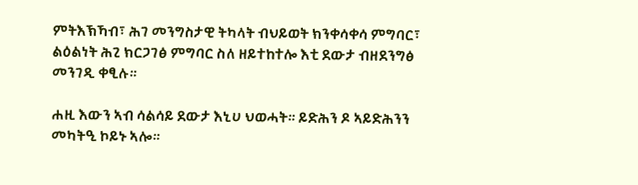ምትእኽኻብ፣ ሕገ መንግስታዊ ትካላት ብህይወት ክንቀሳቀሳ ምግባር፣ ልዕልነት ሕጊ ክርጋገፅ ምግባር ስለ ዘይተከተሎ እቲ ደውታ ብዘደንግፅ መንገዲ ቀፂሉ።

ሐዚ እውን ኣብ ሳልሳይ ደውታ እኒሀ ህወሓት። ይድሕን ዶ ኣይድሕንን መካትዒ ኮይኑ ኣሎ።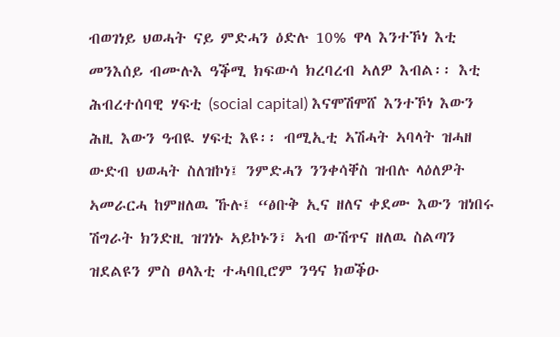ብወገነይ ህወሓት ናይ ምድሓን ዕድሉ 10% ዋላ እንተኾነ እቲ መንእሰይ ብሙሉእ ዓቕሚ ክፍውሳ ክረባረብ ኣለዎ እብል፡፡ እቲ ሕብረተሰባዊ ሃፍቲ (social capital) እናሞሽሞሸ እንተኾነ እውን ሕዚ እውን ዓብዪ ሃፍቲ እዩ፡፡ ብሚኢቲ ኣሽሓት ኣባላት ዝሓዘ ውድብ ህወሓት ስለዝኮነ፤ ንምድሓን ንንቀሳቐስ ዝብሉ ላዕለዎት ኣመራርሓ ከምዘለዉ ኹሉ፤ “ፅቡቅ ኢና ዘለና ቀደሙ እውን ዝነበሩ ሽግራት ክንድዚ ዝገነኑ ኣይኮኑን፣ ኣብ ውሽጥና ዘለዉ ስልጣን ዝደልዩን ምስ ፀላእቲ ተሓባቢሮም ንዓና ክወቕዑ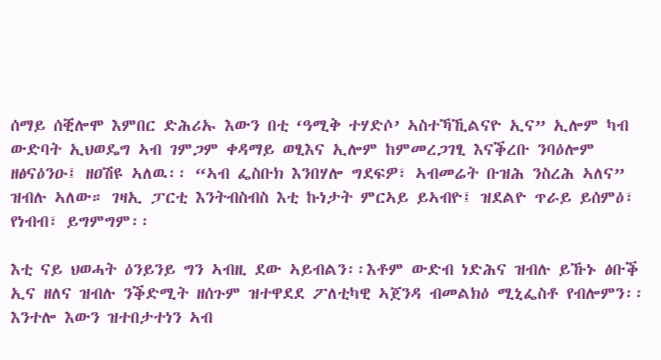ሰማይ ሰቒሎሞ እምበር ድሕሪኡ እውን በቲ ‘ዓሚቅ ተሃድሶ’ ኣስተኻኺልናዮ ኢና” ኢሎም ካብ ውድባት ኢህወዴግ ኣብ ገምጋም ቀዳማይ ወፂእና ኢሎም ከምመረጋገፂ እናቕረቡ ንባዕሎም ዘፅናዕንዑ፤ ዘዐሽዩ ኣለዉ፡፡ “ኣብ ፌስቡክ እንበሃሎ ግደፍዎ፣ ኣብመሬት ቡዝሕ ንስረሕ ኣለና” ዝብሉ ኣለው። ገዛኢ ፓርቲ እንትብስብስ እቲ ኩነታት ምርኣይ ይኣብዮ፤ ዝደልዮ ጥራይ ይሰምዕ፣ የነብብ፣ ይግምግም፡፡

እቲ ናይ ህወሓት ዕንይንይ ግን ኣብዚ ደው ኣይብልን፡፡እቶም ውድብ ነድሕና ዝብሉ ይኹኑ ፅቡቕ ኢና ዘለና ዝብሉ ንቕድሚት ዘሰጉም ዝተዋደደ ፖለቲካዊ ኣጀንዳ ብመልክዕ ሚኒፌስቶ የብሎምን፡፡ እንተሎ እውን ዝተበታተነን ኣብ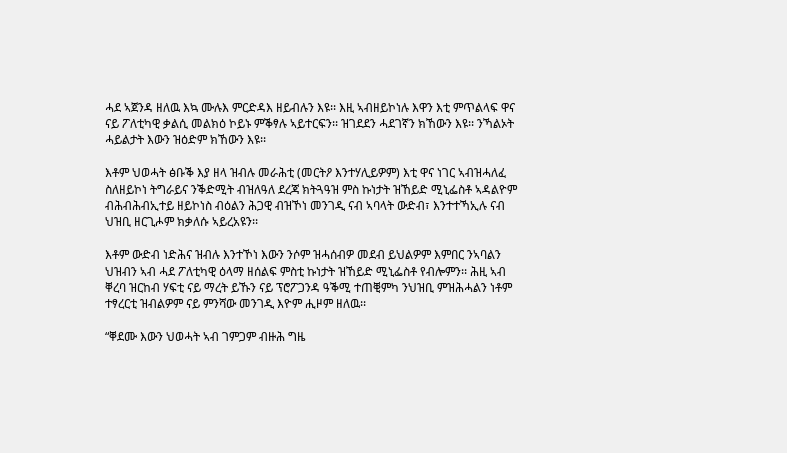ሓደ ኣጀንዳ ዘለዉ እኳ ሙሉእ ምርድዳእ ዘይብሉን እዩ፡፡ እዚ ኣብዘይኮነሉ እዋን እቲ ምጥልላፍ ዋና ናይ ፖለቲካዊ ቃልሲ መልክዕ ኮይኑ ምቕፃሉ ኣይተርፍን፡፡ ዝገደደን ሓደገኛን ክኸውን እዩ፡፡ ንኻልኦት ሓይልታት እውን ዝዕድም ክኸውን እዩ፡፡

እቶም ህወሓት ፅቡቕ እያ ዘላ ዝብሉ መራሕቲ (መርትዖ እንተሃሊይዎም) እቲ ዋና ነገር ኣብዝሓለፈ ስለዘይኮነ ትግራይና ንቕድሚት ብዝለዓለ ደረጃ ክትጓዓዝ ምስ ኩነታት ዝኸይድ ሚኒፌስቶ ኣዳልዮም ብሕብሕብኢተይ ዘይኮነስ ብዕልን ሕጋዊ ብዝኾነ መንገዲ ናብ ኣባላት ውድብ፣ እንተተኻኢሉ ናብ ህዝቢ ዘርጊሖም ክቃለሱ ኣይረአዩን፡፡

እቶም ውድብ ነድሕና ዝብሉ እንተኾነ እውን ንሶም ዝሓሰብዎ መደብ ይህልዎም እምበር ንኣባልን ህዝብን ኣብ ሓደ ፖለቲካዊ ዕላማ ዘሰልፍ ምስቲ ኩነታት ዝኸይድ ሚኒፌስቶ የብሎምን፡፡ ሕዚ ኣብ ቐረባ ዝርከብ ሃፍቲ ናይ ማረት ይኹን ናይ ፕሮፖጋንዳ ዓቕሚ ተጠቒምካ ንህዝቢ ምዝሕሓልን ነቶም ተፃረርቲ ዝብልዎም ናይ ምንሻው መንገዲ እዮም ሒዞም ዘለዉ፡፡

“ቐደሙ እውን ህወሓት ኣብ ገምጋም ብዙሕ ግዜ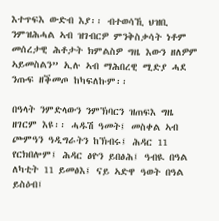እተጥፍእ ውድብ እያ፡፡ ብተወሳኺ ህዝቢ ንምዝሕሓል ኣብ ዝገብርዎ ምንቅስቃሳት ነቶም መሰረታዊ ሕቶታት ክምልስዎ ግዜ እውን ዘለዎም ኣይመስልን” ኢሉ ኣብ ማሕበረዊ ሚድያ ሓደ ንጡፍ ዘቕመጦ ከካፍለኩም፡፡

በዓላት ንምድላውን ንምኽባርን ዝጠፍእ ግዜ ዘገርም እዩ፡፡ ሓዱሽ ዓመት፤ መስቀል ኣብ ጮምዓን ዓዲግራትን ከኽብሩ፤ ሕዳር 11 የርክበሎም፤ ሕዳር ፅዮን ይበፅሕ፤ ዓብዪ በዓል ለካቲት 11 ይመፅእ፤ ናይ ኣድዋ ዓወት በዓል ይስዕብ፤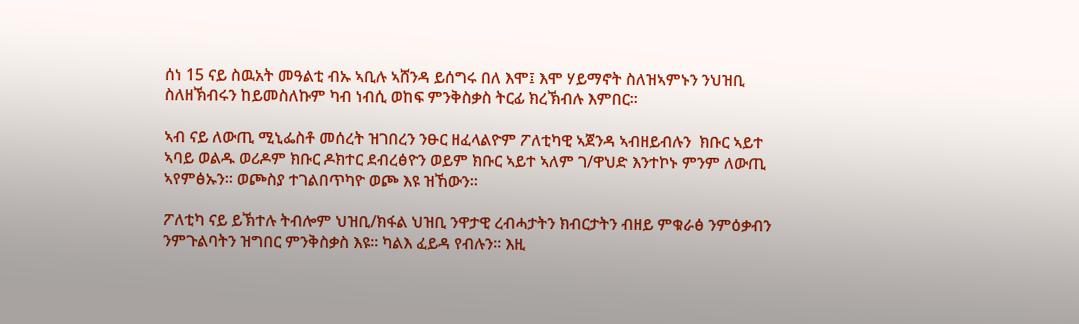ሰነ 15 ናይ ስዉአት መዓልቲ ብኡ ኣቢሉ ኣሸንዳ ይሰግሩ በለ እሞ፤ እሞ ሃይማኖት ስለዝኣምኑን ንህዝቢ ስለዘኽብሩን ከይመስለኩም ካብ ነብሲ ወከፍ ምንቅስቃስ ትርፊ ክረኽብሉ እምበር፡፡

ኣብ ናይ ለውጢ ሚኒፌስቶ መሰረት ዝገበረን ንፁር ዘፈላልዮም ፖለቲካዊ ኣጀንዳ ኣብዘይብሉን  ክቡር ኣይተ ኣባይ ወልዱ ወሪዶም ክቡር ዶክተር ደብረፅዮን ወይም ክቡር ኣይተ ኣለም ገ/ዋህድ እንተኮኑ ምንም ለውጢ ኣየምፅኡን፡፡ ወጮስያ ተገልበጥካዮ ወጮ እዩ ዝኸውን፡፡

ፖለቲካ ናይ ይኽተሉ ትብሎም ህዝቢ/ክፋል ህዝቢ ንዋታዊ ረብሓታትን ክብርታትን ብዘይ ምቁራፅ ንምዕቃብን ንምጉልባትን ዝግበር ምንቅስቃስ እዩ፡፡ ካልእ ፈይዳ የብሉን፡፡ እዚ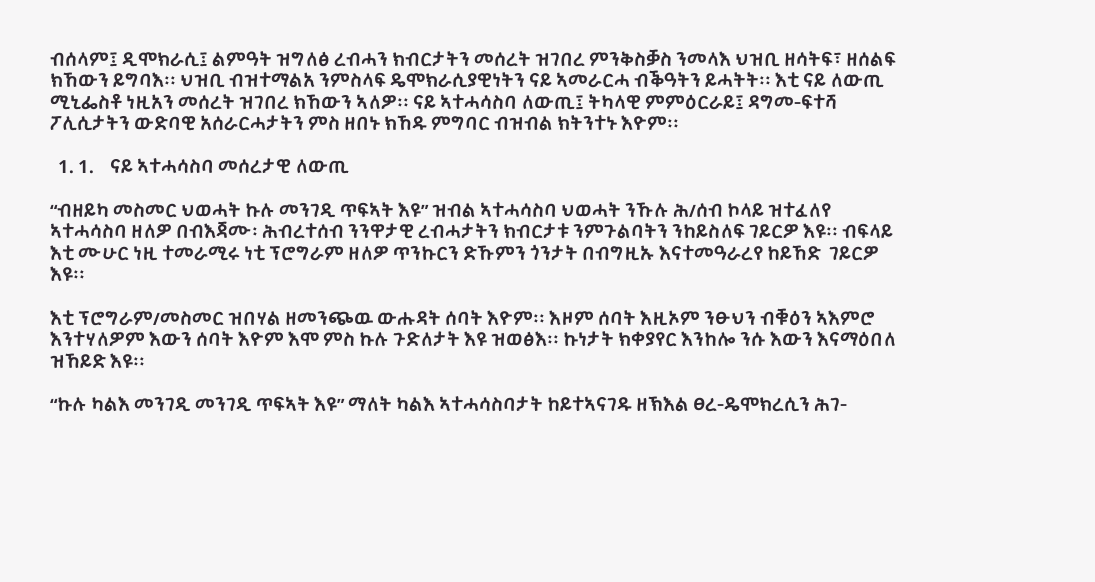ብሰላም፤ ዲሞክራሲ፤ ልምዓት ዝግለፅ ረብሓን ክብርታትን መሰረት ዝገበረ ምንቅስቓስ ንመላእ ህዝቢ ዘሳትፍ፣ ዘሰልፍ ክኸውን ይግባእ፡፡ ህዝቢ ብዝተማልአ ንምስላፍ ዴሞክራሲያዊነትን ናይ ኣመራርሓ ብቕዓትን ይሓትት፡፡ እቲ ናይ ለውጢ ሚኒፌስቶ ነዚአን መሰረት ዝገበረ ክኸውን ኣለዎ፡፡ ናይ ኣተሓሳስባ ለውጢ፤ ትካላዊ ምምዕርራይ፤ ዳግመ-ፍተሻ ፖሊሲታትን ውድባዊ አሰራርሓታትን ምስ ዘበኑ ክኸዱ ምግባር ብዝብል ክትንተኑ እዮም፡፡

  1. 1.    ናይ ኣተሓሳስባ መሰረታዊ ለውጢ

“ብዘይካ መስመር ህወሓት ኩሉ መንገዲ ጥፍኣት እዩ” ዝብል ኣተሓሳስባ ህወሓት ንኹሉ ሕ/ሰብ ኮላይ ዝተፈለየ ኣተሓሳስባ ዘለዎ በብእጃሙ፡ ሕብረተሰብ ንንዋታዊ ረብሓታትን ክብርታቱ ንምጉልባትን ንከይስለፍ ገይርዎ እዩ፡፡ ብፍላይ እቲ ሙሁር ነዚ ተመራሚሩ ነቲ ፕሮግራም ዘለዎ ጥንኩርን ድኹምን ጎንታት በብግዚኡ እናተመዓራረየ ከይኸድ  ገይርዎ እዩ፡፡

እቲ ፕሮግራም/መስመር ዝበሃል ዘመንጭዉ ውሑዳት ሰባት እዮም፡፡ እዞም ሰባት እዚኦም ንፁህን ብቑዕን ኣእምሮ እንተሃለዎም እውን ሰባት እዮም እሞ ምስ ኩሉ ጉድለታት እዩ ዝወፅእ፡፡ ኩነታት ክቀያየር እንከሎ ንሱ እውን እናማዕበለ ዝኸይድ እዩ፡፡

“ኩሉ ካልእ መንገዲ መንገዲ ጥፍኣት እዩ” ማለት ካልእ ኣተሓሳስባታት ከይተኣናገዱ ዘኽእል ፀረ-ዴሞክረሲን ሕገ-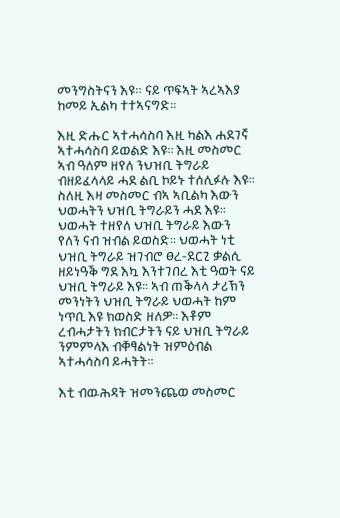መንግስትናን እዩ። ናይ ጥፍኣት ኣረኣእያ ከመይ ኢልካ ተተኣናግድ፡፡

እዚ ድሑር ኣተሓሳስባ እዚ ካልእ ሐደገኛ ኣተሓሳስባ ይወልድ እዩ፡፡ እዚ መስመር ኣብ ዓለም ዘየለ ንህዝቢ ትግራይ ብዘይፈላላይ ሓደ ልቢ ኮይኑ ተሰሊፉሉ እዩ፡፡ ስለዚ እዛ መስመር ብኣ ኣቢልካ እውን ህወሓትን ህዝቢ ትግራይን ሓደ እዩ፡፡ ህወሓት ተዘየለ ህዝቢ ትግራይ እውን የለን ናብ ዝብል ይወስድ፡፡ ህወሓት ነቲ ህዝቢ ትግራይ ዝገብሮ ፀረ-ደርጊ ቃልሲ ዘይነዓቕ ግደ እኳ እንተገበረ እቲ ዓወት ናይ ህዝቢ ትግራይ እዩ፡፡ ኣብ ጠቕላላ ታሪኽን መንነትን ህዝቢ ትግራይ ህወሓት ከም ነጥቢ እዩ ክወስድ ዘለዎ፡፡ እቶም ረብሓታትን ክብርታትን ናይ ህዝቢ ትግራይ ንምምላእ ብቐፃልነት ዝምዕብል ኣተሓሳስባ ይሓትት፡፡

እቲ ብዉሕዳት ዝመንጨወ መስመር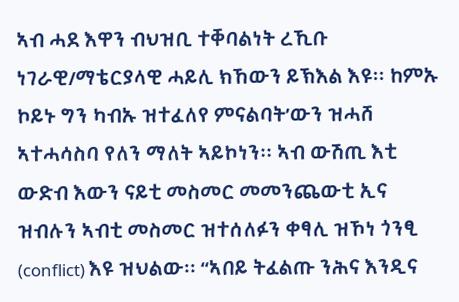ኣብ ሓደ እዋን ብህዝቢ ተቐባልነት ረኺቡ ነገራዊ/ማቴርያላዊ ሓይሊ ክኸውን ይኽእል እዩ፡፡ ከምኡ ኮይኑ ግን ካብኡ ዝተፈለየ ምናልባት’ውን ዝሓሸ ኣተሓሳስባ የለን ማለት ኣይኮነን፡፡ ኣብ ውሽጢ እቲ ውድብ እውን ናይቲ መስመር መመንጨውቲ ኢና ዝብሉን ኣብቲ መስመር ዝተሰለፉን ቀፃሊ ዝኾነ ጎንፂ (conflict) እዩ ዝህልው፡፡ “ኣበይ ትፈልጡ ንሕና እንዲና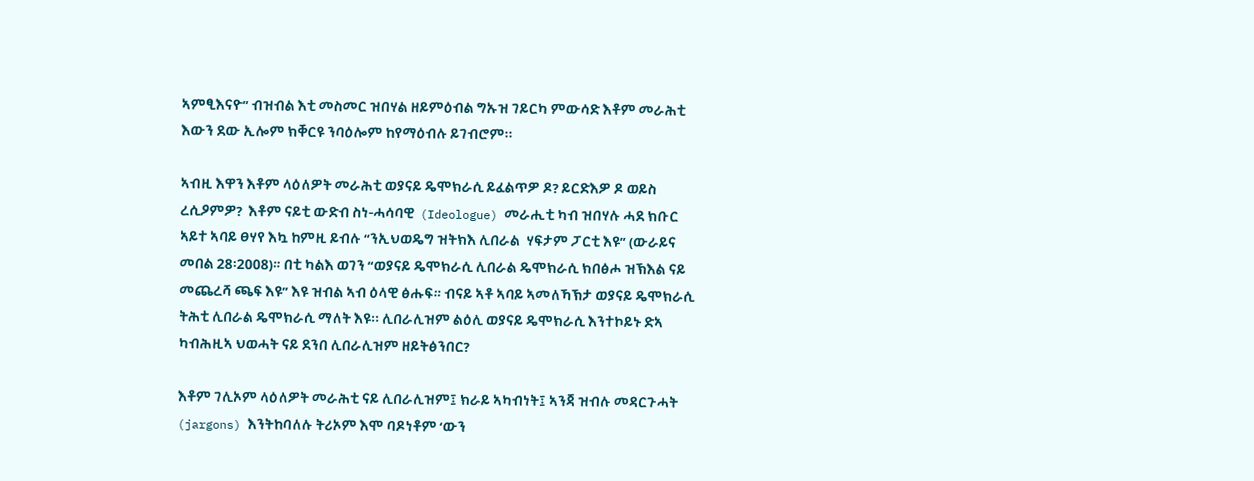ኣምፂእናዮ” ብዝብል እቲ መስመር ዝበሃል ዘይምዕብል ግኡዝ ገይርካ ምውሳድ እቶም መራሕቲ እውን ደው ኢሎም ክቐርዩ ንባዕሎም ከየማዕብሉ ይገብሮም፡፡

ኣብዚ እዋን እቶም ላዕለዎት መራሕቲ ወያናይ ዴሞክራሲ ይፈልጥዎ ዶ? ይርድእዎ ዶ ወይስ ረሲዖምዎ?  እቶም ናይቲ ውድብ ስነ-ሓሳባዊ  (Ideologue) መራሒቲ ካብ ዝበሃሉ ሓደ ክቡር ኣይተ ኣባይ ፀሃየ እኳ ከምዚ ይብሉ “ንኢህወዴግ ዝትክእ ሊበራል  ሃፍታም ፓርቲ እዩ” (ውራይና መበል 28፡2008)። በቲ ካልእ ወገን “ወያናይ ዴሞክራሲ ሊበራል ዴሞክራሲ ክበፅሖ ዝኽእል ናይ መጨረሻ ጫፍ እዩ” እዩ ዝብል ኣብ ዕላዊ ፅሑፍ። ብናይ ኣቶ ኣባይ ኣመለኻኽታ ወያናይ ዴሞክራሲ ትሕቲ ሊበራል ዴሞክራሲ ማለት እዩ፡፡ ሊበራሊዝም ልዕሊ ወያናይ ዴሞክራሲ እንተኮይኑ ድኣ ካብሕዚኣ ህወሓት ናይ ደንበ ሊበራሊዝም ዘይትፅንበር?

እቶም ገሊኦም ላዕለዎት መራሕቲ ናይ ሊበራሊዝም፤ ክራይ ኣካብነት፤ ኣንጃ ዝብሉ መዳርጉሓት (jargons) እንትከባለሉ ትሪኦም እሞ ባዶነቶም ‘ውን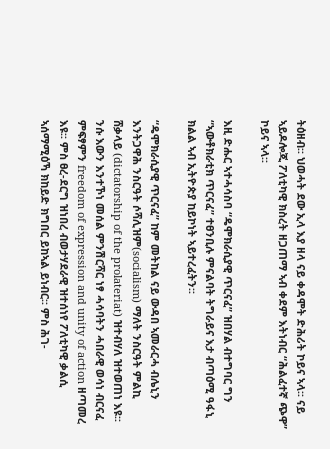ትዕዘብ፡፡ ህወሓት ደው ኢላ እያ ዘላ ናይ ቀዳሞት ድሕሪት ኮይና ኣላ፡፡ ናይ ኣይዶሎጂ ፖለቲካዊ ክስረት ዘጋጠማ ኣብ ቀደም እትነብር “ሕልፈተኛ ጭዋ” ኮይና ኣላ፡፡

እዚ ድሑር ኣተሓሳስባ “ዴሞክራሲያዊ ጥርናፈ” ዝበሃል ብተግባር ግን “ኣውቶክራቲክ ጥርናፈ” ተፀንቢሉ ምናልባት ትግራይና እታ ብጣዕሚ ዓፋኒ ክልል ኣብ ኢትዮጵያ ከይኮነት ኣይተረፈትን፡፡

“ዴሞክራሲያዊ ጥርናፈ” ከም መትከል ናይ ውዳበ ኣመራርሓ ብሌኒን እንትጋዋሕ ንስርዓት ሶሻሊዝም(socialism) ማለት ንስርዓት ምልኪ ሸቃላይ (dictatorship of the prolateriat) ዝተብሃለ ዝተወጠነ እዩ፡፡ ንሱ እውን እንተኾነ መሰል ምንሽርሻር ነፃ ሓሳባትን ሓበራዊ ወሳነ ብርናፈ ምፍፃምን freedom of expression and unity of action ዘጣመረ እዩ፡፡ ምስ ፀረ-ደርግ ዝነበረ ብወታሃደራዊ ዝተሰነየ ፖለቲካዊ ቃልሲ ኣሰማሚዕኻ ክከይድ ክግበር ይከኣል ይነብር፡፡ ምስ ሕገ-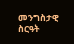መንግስታዊ ስርዓት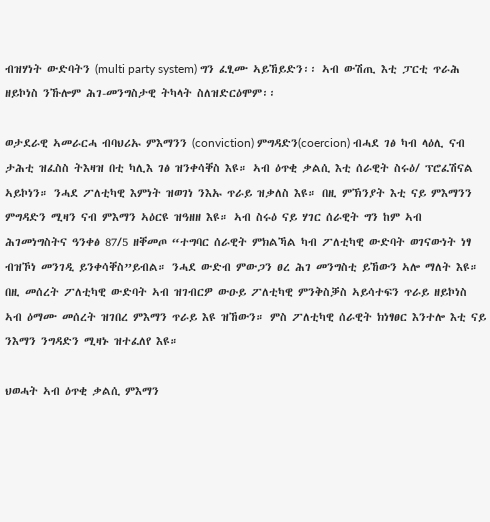ብዝሃነት ውድባትን (multi party system) ግን ፈፂሙ ኣይኸይድን፡፡ ኣብ ውሽጢ እቲ ፓርቲ ጥራሕ ዘይኮነስ ንኹሎም ሕገ-መንግስታዊ ትካላት ስለዝድርዕሞም፡፡

ወታደራዊ ኣመራርሓ ብባህሪኡ ምእማንን (conviction) ምግዳድን(coercion) ብሓደ ገፅ ካብ ላዕሊ ናብ ታሕቲ ዝፈስስ ትእዛዝ በቲ ካሊእ ገፅ ዝንቀሳቐስ እዩ። ኣብ ዕጥቂ ቃልሲ እቲ ሰራዊት ስሩዕ/ ፕሮፈሽናል ኣይኮነን። ንሓደ ፖለቲካዊ እምነት ዝወገነ ንእኡ ጥራይ ዝቃለስ እዩ። በዚ ምኽንያት እቲ ናይ ምእማንን ምግዳድን ሚዛን ናብ ምእማን ኣዕርዩ ዝዓዘዘ እዩ። ኣብ ስሩዕ ናይ ሃገር ሰራዊት ግን ከም ኣብ ሕገመነግስትና ዓንቀፅ 87/5 ዘቐመጦ “ተግባር ሰራዊት ምክልኻል ካብ ፖለቲካዊ ውድባት ወገናውነት ነፃ ብዝኾነ መንገዲ ይንቀሳቐስ”ይብል። ንሓደ ውድብ ምውጋን ፀረ ሕገ መንግስቲ ይኸውን ኣሎ ማለት እዩ። በዚ መሰረት ፖለቲካዊ ውድባት ኣብ ዝገብርዎ ውዑይ ፖለቲካዊ ምንቅስቓስ ኣይሳተፍን ጥራይ ዘይኮነስ ኣብ ዕማሙ መሰረት ዝገበረ ምእማን ጥራይ እዩ ዝኸውን። ምስ ፖለቲካዊ ሰራዊት ክነፃፀር እንተሎ እቲ ናይ ንእማን ንግዳድን ሚዛኑ ዝተፈለየ እዩ።

ህወሓት ኣብ ዕጥቂ ቃልሲ ምእማን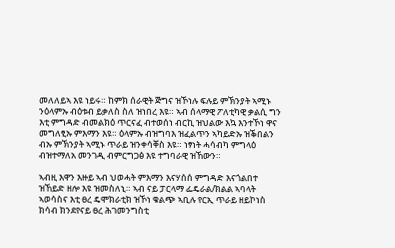መለለይኣ እዩ ነይሩ። ከምክ ሰራዊት ጅግና ዝኾነሉ ፍሉይ ምኽንያት ኣሚኑ ንዕላምኡ ብዕቱብ ይቃለስ ስለ ዝነበረ እዩ። ኣብ ሰላማዊ ፖለቲካዊ ቃልሲ ግን እቲ ምግዳድ ብመልክዕ ጥርናፈ ብተወሰነ ብርኪ ዝህልው እኳ እንተኾነ ዋና መግለፂኡ ምእማን እዩ። ዕላምኡ ብዝግባእ ዝፈልጥን ኣካይድኡ ዝቕበልን ብኡ ምኽንያት ኣሚኑ ጥራይ ዝንቀሳቐስ እዩ። ነፃነት ሓሳብካ ምግላዕ ብዝተማለአ መንገዲ ብምርግጋፅ እዩ ተግባራዊ ዝኸውን።

ኣብዚ እዋን እዙይ ኣብ ህወሓት ምእማን እናሃሰሰ ምግዳድ እናጎልበተ ዝኸይድ ዘሎ እዩ ዝመስለኒ። ኣብ ናይ ፓርላማ ፌዴራል/ክልል ኣባላት ኣወሳስና እቲ ፀረ ዴሞክራቲክ ዝኾነ ቁልጭ ኣቢሉ የርኢ ጥራይ ዘይኮነስ ክሳብ ክንደየናይ ፀረ ሕገመንግስቲ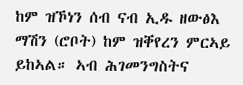ከም ዝኾነን ሰብ ናብ ኢዱ ዘውፅእ ማሽን (ሮቦት) ከም ዝቐየረን ምርኣይ ይከኣል። ኣብ ሕገመንግስትና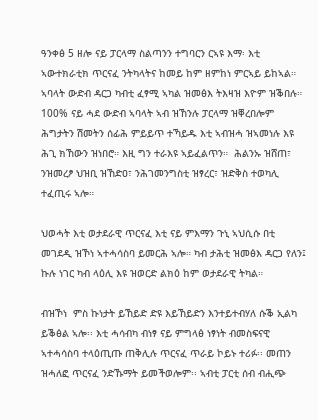ዓንቀፅ 5 ዘሎ ናይ ፓርላማ ስልጣንን ተግባርን ርኣዩ እማ፡ እቲ ኣውተክራቲክ ጥርናፈ ንትካላትና ከመይ ከም ዘምከነ ምርኣይ ይከኣል። ኣባላት ውድብ ዳርጋ ካብቲ ፈፃሚ ኣካል ዝመፅእ ትእዛዝ እዮም ዝቕበሉ። 100% ናይ ሓደ ውድብ ኣባላት ኣብ ዝኸንሉ ፓርላማ ዝቐረበሎም ሕግታትን ሽመትን ሰፊሕ ምይይጥ ተኻይዱ እቲ ኣብዝሓ ዝኣመነሉ እዩ ሕጊ ክኸውን ዝነበሮ። እዚ ግን ተራእዩ ኣይፈልጥን።  ሕልንኡ ዝሸጠ፣ ንዝመረፆ ህዝቢ ዝኸድዐ፣ ንሕገመንግስቲ ዝፃረር፣ ዝድቅስ ተወካሊ ተፈጢሩ ኣሎ።

ህወሓት እቲ ወታደራዊ ጥርናፈ እቲ ናይ ምእማን ጉኒ ኣህሲሱ በቲ መገደዲ ዝኾነ ኣተሓሳስባ ይመርሕ ኣሎ። ካብ ታሕቲ ዝመፅእ ዳርጋ የለን፤ ኩሉ ነገር ካብ ላዕሊ እዩ ዝወርድ ልክዕ ከም ወታደራዊ ትካል።

ብዝኾነ  ምስ ኩነታት ይኸይድ ድዩ እይኸይድን እንተይተብሃለ ሱቕ ኢልካ ይቕፅል ኣሎ፡፡ እቲ ሓሳብካ ብነፃ ናይ ምግላፅ ነፃነት ብመስፍናዊ ኣተሓሳስባ ተላዕጢጡ ጠቅሊሉ ጥርናፈ ጥራይ ኮይኑ ተሪፉ፡፡ መጠን ዝሓለፎ ጥርናፈ ንድኹማት ይመችወሎም፡፡ ኣብቲ ፓርቲ ሰብ ብሒጭ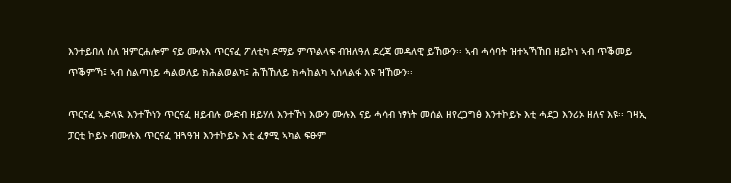እንተይበለ ስለ ዝምርሐሎም ናይ ሙሉእ ጥርናፈ ፖለቲካ ደማይ ምጥልላፍ ብዝለዓለ ደረጃ መዳለዊ ይኸውን፡፡ ኣብ ሓሳባት ዝተኣኻኸበ ዘይኮነ ኣብ ጥቕመይ ጥቕምኻ፤ ኣብ ስልጣነይ ሓልወለይ ክሕልወልካ፤ ሕኸኸለይ ክሓከልካ ኣሰላልፋ እዩ ዝኸውን፡፡

ጥርናፈ ኣድላዪ እንተኾነን ጥርናፈ ዘይብሉ ውድብ ዘይሃለ እንተኾነ እውን ሙሉእ ናይ ሓሳብ ነፃነት መሰል ዘየረጋግፅ እንተኮይኑ እቲ ሓደጋ እንሪኦ ዘለና እዩ፡፡ ገዛኢ ፓርቲ ኮይኑ ብሙሉእ ጥርናፈ ዝጓዓዝ እንተኮይኑ እቲ ፈፃሚ ኣካል ፍፁም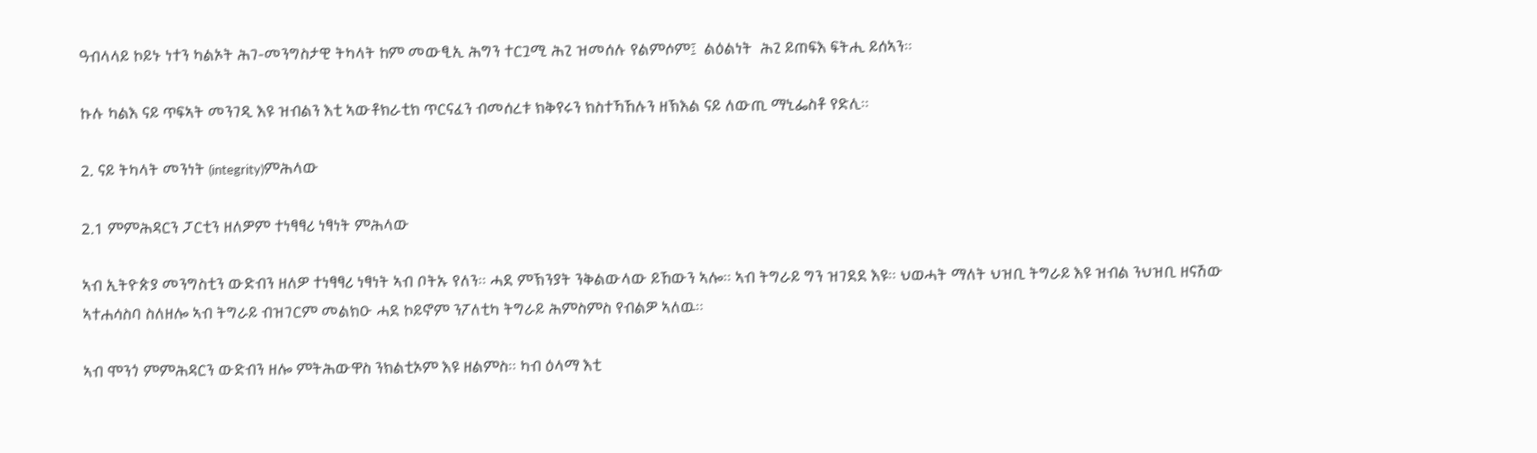ዓብላላይ ኮይኑ ነተን ካልኦት ሕገ-መንግስታዊ ትካላት ከም መውፂኢ ሕግን ተርጓሚ ሕጊ ዝመሰሉ የልምሶም፤  ልዕልነት  ሕጊ ይጠፍእ ፍትሒ ይሰኣን፡፡

ኩሉ ካልእ ናይ ጥፍኣት መንገዲ እዩ ዝብልን እቲ ኣውቶክራቲክ ጥርናፈን ብመሰረቱ ክቅየሩን ክስተኻኸሉን ዘኽእል ናይ ለውጢ ማኒፌስቶ የድሊ፡፡

2. ናይ ትካላት መንነት (integrity)ምሕላው

2.1 ምምሕዳርን ፓርቲን ዘለዎም ተነፃፃሪ ነፃነት ምሕላው

ኣብ ኢትዮጵያ መንግስቲን ውድብን ዘለዎ ተነፃፃሪ ነፃነት ኣብ ቦትኡ የለን፡፡ ሓደ ምኽንያት ንቅልውላው ይኸውን ኣሎ፡፡ ኣብ ትግራይ ግን ዝገደደ እዩ፡፡ ህወሓት ማለት ህዝቢ ትግራይ እዩ ዝብል ንህዝቢ ዘናሽው ኣተሐሳስባ ስለዘሎ ኣብ ትግራይ ብዝገርም መልክዑ ሓደ ኮይኖም ንፖለቲካ ትግራይ ሕምስምስ የብልዎ ኣለዉ፡፡

ኣብ ሞንጎ ምምሕዳርን ውድብን ዘሎ ምትሕውዋስ ንክልቲኦም እዩ ዘልምስ፡፡ ካብ ዕላማ እቲ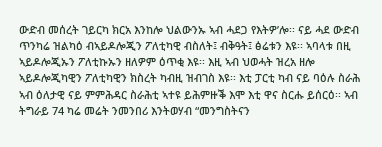ውድብ መሰረት ገይርካ ክርአ እንከሎ ህልውንኡ ኣብ ሓደጋ የእትዎ’ሎ፡፡ ናይ ሓደ ውድብ ጥንካሬ ዝልካዕ ብኣይዶሎጂን ፖለቲካዊ ብስለት፤ ብቅዓት፤ ፅሬቱን እዩ፡፡ ኣባላቱ በዚ ኣይዶሎጂኡን ፖለቲኩኡን ዘለዎም ዕጥቂ እዩ፡፡ እዚ ኣብ ህወሓት ዝረአ ዘሎ ኣይዶሎጂካዊን ፖለቲካዊን ክስረት ካብዚ ዝብገስ እዩ፡፡ እቲ ፓርቲ ካብ ናይ ባዕሉ ስራሕ ኣብ ዕለታዊ ናይ ምምሕዳር ስራሕቲ ኣተዩ ይሕምዙቕ እሞ እቲ ዋና ስርሑ ይሰርዕ፡፡ ኣብ ትግራይ 74 ካሬ መሬት ንመንበሪ እንትወሃብ “መንግስትናን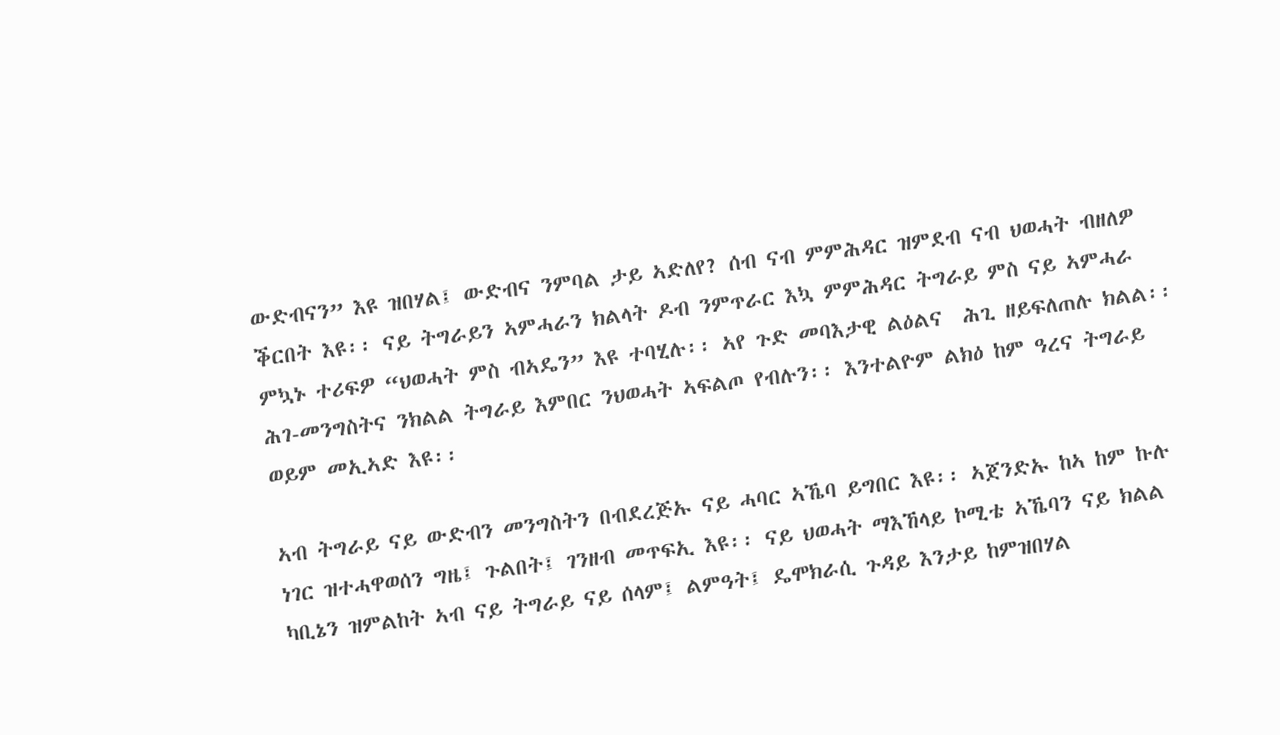ውድብናን” እዩ ዝበሃል፤ ውድብና ንምባል ታይ ኣድለየ? ሰብ ናብ ምምሕዳር ዝምደብ ናብ ህወሓት ብዘለዎ ቕርበት እዩ፡፡ ናይ ትግራይን ኣምሓራን ክልላት ዶብ ንምጥራር እኳ ምምሕዳር ትግራይ ምስ ናይ ኣምሓራ ምኳኑ ተሪፍዎ “ህወሓት ምስ ብኣዴን” እዩ ተባሂሉ፡፡ ኣየ ጉድ መባእታዊ ልዕልና  ሕጊ ዘይፍለጠሉ ክልል፡፡ ሕገ-መንግስትና ንክልል ትግራይ እምበር ንህወሓት ኣፍልጦ የብሉን፡፡ እንተልዮም ልክዕ ከም ዓረና ትግራይ ወይም መኢኣድ እዩ፡፡

ኣብ ትግራይ ናይ ውድብን መንግስትን በብደረጅኡ ናይ ሓባር ኣኼባ ይግበር እዩ፡፡ ኣጀንድኡ ከኣ ከም ኩሉ ነገር ዝተሓዋወሰን ግዜ፤ ጉልበት፤ ገንዘብ መጥፍኢ እዩ፡፡ ናይ ህወሓት ማእኸላይ ኮሚቴ ኣኼባን ናይ ክልል ካቢኔን ዝምልከት ኣብ ናይ ትግራይ ናይ ሰላም፤ ልምዓት፤ ዴሞክራሲ ጉዳይ እንታይ ከምዝበሃል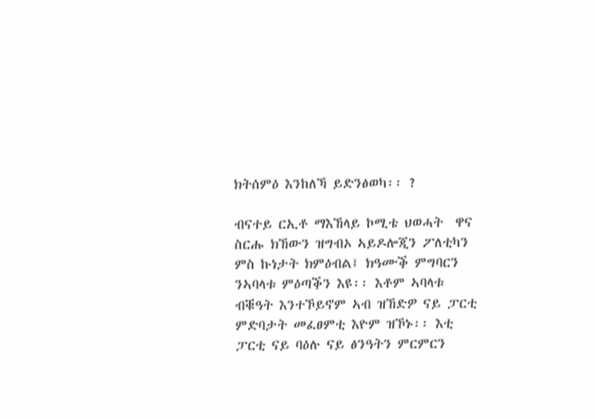ክትሰምዕ እንከለኻ ይድንፅወካ፡፡ ?

ብናተይ ርኢቶ ማእኸላይ ኮሚቴ ህወሓት  ዋና ስርሑ ክኸውን ዝግብኦ ኣይዶሎጂን ፖለቲካን ምስ ኩነታት ክምዕብል፤ ክዓሙቕ ምግባርን ንኣባላቱ ምዕጣቕን እዩ፡፡ እቶም ኣባላቱ ብቑዓት እንተኾይኖም ኣብ ዝኸድዎ ናይ ፓርቲ ምድባታት መፈፀምቲ እዮም ዝኾኑ፡፡ እቲ ፓርቲ ናይ ባዕሉ ናይ ፅንዓትን ምርምርን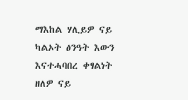ማእከል ሃሊይዎ ናይ ካልኦት ፅንዓት እውን እናተሓባበረ ቀፃልነት ዘለዎ ናይ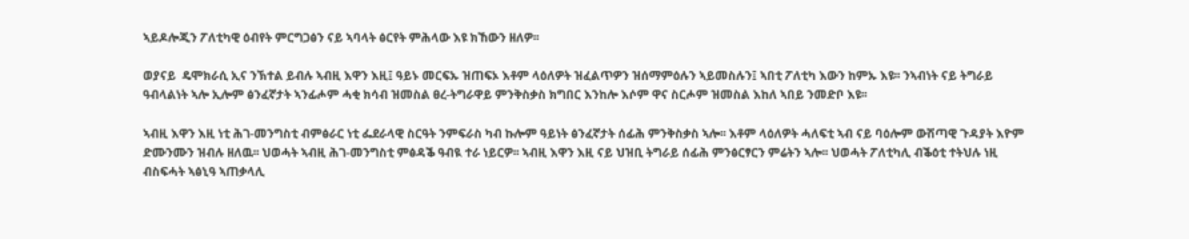ኣይዶሎጂን ፖለቲካዊ ዕብየት ምርግጋፅን ናይ ኣባላት ፅርየት ምሕላው እዩ ክኸውን ዘለዎ፡፡

ወያናይ  ዴሞክራሲ ኢና ንኽተል ይብሉ ኣብዚ እዋን እዚ፤ ዓይኑ መርፍኡ ዝጠፍኦ እቶም ላዕለዎት ዝፈልጥዎን ዝሰማምዕሉን ኣይመስሉን፤ ኣበቲ ፖለቲካ እውን ከምኡ እዩ፡፡ ንኣብነት ናይ ትግራይ ዓብላልነት ኣሎ ኢሎም ፅንፈኛታት ኣንፊሖም ሓቂ ክሳብ ዝመስል ፀረ-ትግራዋይ ምንቅስቃስ ክግበር እንከሎ እሶም ዋና ስርሖም ዝመስል እከለ ኣበይ ንመድቦ እዩ፡፡

ኣብዚ እዋን እዚ ነቲ ሕገ-መንግስቲ ብምፅራር ነቲ ፌደራላዊ ስርዓት ንምፍራስ ካብ ኩሎም ዓይነት ፅንፈኛታት ሰፊሕ ምንቅስቃስ ኣሎ፡፡ እቶም ላዕለዎት ሓለፍቲ ኣብ ናይ ባዕሎም ውሽጣዊ ጉዳያት እዮም ድሙንሙን ዝብሉ ዘለዉ፡፡ ህወሓት ኣብዚ ሕገ-መንግስቲ ምፅዳቕ ዓብዪ ተራ ነይርዎ፡፡ ኣብዚ እዋን እዚ ናይ ህዝቢ ትግራይ ሰፊሕ ምንፅርፃርን ምሬትን ኣሎ፡፡ ህወሓት ፖለቲካሊ ብቕዕቲ ተትህሉ ነዚ ብስፍሓት ኣፅኒዓ ኣጠቃላሊ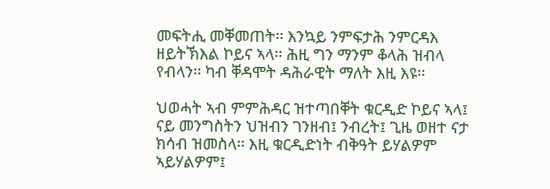መፍትሒ መቐመጠት፡፡ እንኳይ ንምፍታሕ ንምርዳእ ዘይትኽእል ኮይና ኣላ፡፡ ሕዚ ግን ማንም ቆላሕ ዝብላ የብላን፡፡ ካብ ቐዳሞት ዳሕራዊት ማለት እዚ እዩ፡፡

ህወሓት ኣብ ምምሕዳር ዝተጣበቐት ቁርዲድ ኮይና ኣላ፤ ናይ መንግስትን ህዝብን ገንዘብ፤ ንብረት፤ ጊዜ ወዘተ ናታ ክሳብ ዝመስላ፡፡ እዚ ቁርዲድነት ብቅዓት ይሃልዎም ኣይሃልዎም፤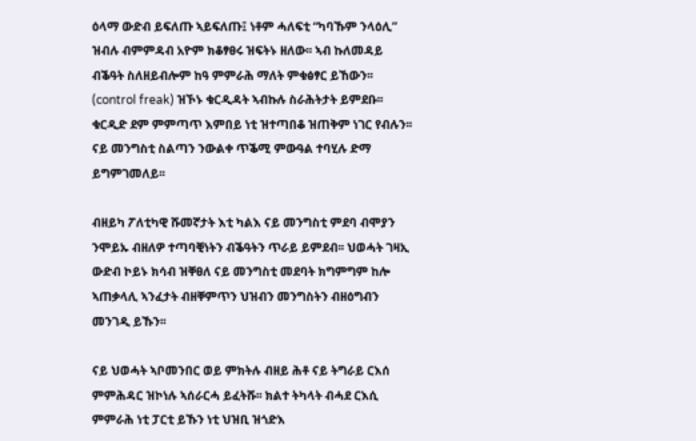ዕላማ ውድብ ይፍለጡ ኣይፍለጡ፤ ነቶም ሓለፍቲ “ካባኹም ንላዕሊ” ዝብሉ ብምምዳብ አዮም ክቆፃፀሩ ዝፍትኑ ዘለው፡፡ ኣብ ኩለመዳይ ብቕዓት ስለዘይብሎም ከዓ ምምራሕ ማለት ምቁፅፃር ይኸውን፡፡ (control freak) ዝኾኑ ቁርዲዳት ኣብኩሉ ስራሕትታት ይምደቡ፡፡ ቁርዲድ ደም ምምጣጥ እምበይ ነቲ ዝተጣበቆ ዝጠቅም ነገር የብሉን፡፡ ናይ መንግስቲ ስልጣን ንውልቀ ጥቕሚ ምውዓል ተባሂሉ ድማ ይግምገመለይ፡፡

ብዘይካ ፖለቲካዊ ሹመኛታት እቲ ካልእ ናይ መንግስቲ ምደባ ብሞያን ንሞይኡ ብዘለዎ ተጣባቒነትን ብቕዓትን ጥራይ ይምደብ፡፡ ህወሓት ገዛኢ ውድብ ኮይኑ ክሳብ ዝቐፀለ ናይ መንግስቲ መደባት ክግምግም ከሎ ኣጠቃላሊ ኣንፈታት ብዘቐምጥን ህዝብን መንግስትን ብዘዕግብን መንገዲ ይኹን፡፡

ናይ ህወሓት ኣቦመንበር ወይ ምክትሉ ብዘይ ሕቶ ናይ ትግራይ ርእሰ ምምሕዳር ዝኮነሉ ኣሰራርሓ ይፈትሹ፡፡ ክልተ ትካላት ብሓደ ርእሲ ምምራሕ ነቲ ፓርቲ ይኹን ነቲ ህዝቢ ዝጎድእ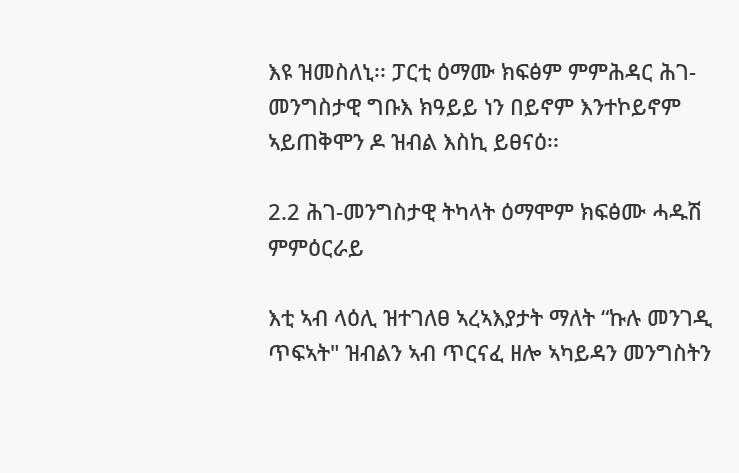እዩ ዝመስለኒ፡፡ ፓርቲ ዕማሙ ክፍፅም ምምሕዳር ሕገ-መንግስታዊ ግቡእ ክዓይይ ነን በይኖም እንተኮይኖም ኣይጠቅሞን ዶ ዝብል እስኪ ይፀናዕ፡፡

2.2 ሕገ-መንግስታዊ ትካላት ዕማሞም ክፍፅሙ ሓዱሽ ምምዕርራይ

እቲ ኣብ ላዕሊ ዝተገለፀ ኣረኣእያታት ማለት “ኩሉ መንገዲ ጥፍኣት" ዝብልን ኣብ ጥርናፈ ዘሎ ኣካይዳን መንግስትን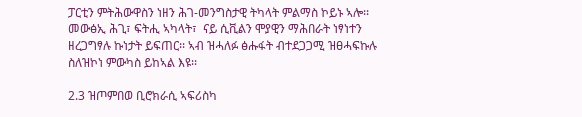ፓርቲን ምትሕውዋስን ነዘን ሕገ-መንግስታዊ ትካላት ምልማስ ኮይኑ ኣሎ፡፡ መውፅኢ ሕጊ፣ ፍትሒ ኣካላት፣  ናይ ሲቪልን ሞያዊን ማሕበራት ነፃነተን ዘረጋግፃሉ ኩነታት ይፍጠር፡፡ ኣብ ዝሓለፉ ፅሑፋት ብተደጋጋሚ ዝፀሓፍኩሉ ስለዝኮነ ምውካስ ይከኣል እዩ፡፡

2.3 ዝጦምበወ ቢሮክራሲ ኣፍሪስካ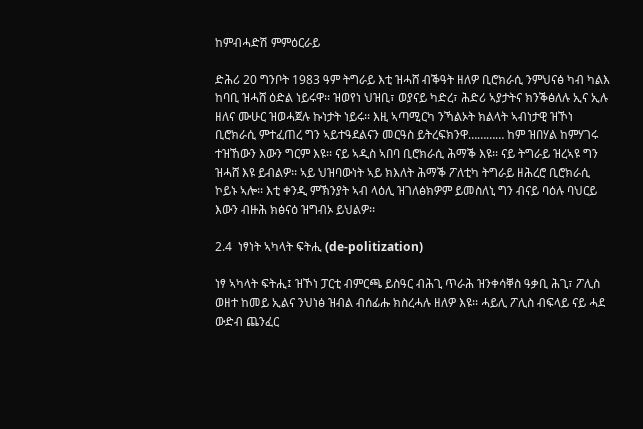ከምብሓድሽ ምምዕርራይ

ድሕሪ 20 ግንቦት 1983 ዓም ትግራይ እቲ ዝሓሸ ብቕዓት ዘለዎ ቢሮክራሲ ንምህናፅ ካብ ካልእ ከባቢ ዝሓሸ ዕድል ነይሩዋ፡፡ ዝወየነ ህዝቢ፣ ወያናይ ካድረ፣ ሕድሪ ኣያታትና ክንቕፅለሉ ኢና ኢሉ ዘለና ሙሁር ዝወሓጀሉ ኩነታት ነይሩ፡፡ እዚ ኣጣሚርካ ንኻልኦት ክልላት ኣብነታዊ ዝኾነ ቢሮክራሲ ምተፈጠረ ግን ኣይተዓደልናን መርዓስ ይትረፍክንዋ………… ከም ዝበሃል ከምሃገሩ ተዝኸውን እውን ግርም እዩ፡፡ ናይ ኣዲስ ኣበባ ቢሮክራሲ ሕማቕ እዩ፡፡ ናይ ትግራይ ዝረኣዩ ግን ዝሓሸ እዩ ይብልዎ፡፡ ኣይ ህዝባውነት ኣይ ክእለት ሕማቕ ፖለቲካ ትግራይ ዘሕረሮ ቢሮክራሲ ኮይኑ ኣሎ፡፡ እቲ ቀንዲ ምኽንያት ኣብ ላዕሊ ዝገለፅክዎም ይመስለኒ ግን ብናይ ባዕሉ ባህርይ እውን ብዙሕ ክፅናዕ ዝግብኦ ይህልዎ፡፡

2.4  ነፃነት ኣካላት ፍትሒ (de-politization)

ነፃ ኣካላት ፍትሒ፤ ዝኾነ ፓርቲ ብምርጫ ይስዓር ብሕጊ ጥራሕ ዝንቀሳቐስ ዓቃቢ ሕጊ፣ ፖሊስ ወዘተ ከመይ ኢልና ንህነፅ ዝብል ብሰፊሑ ክስረሓሉ ዘለዎ እዩ፡፡ ሓይሊ ፖሊስ ብፍላይ ናይ ሓደ ውድብ ጨንፈር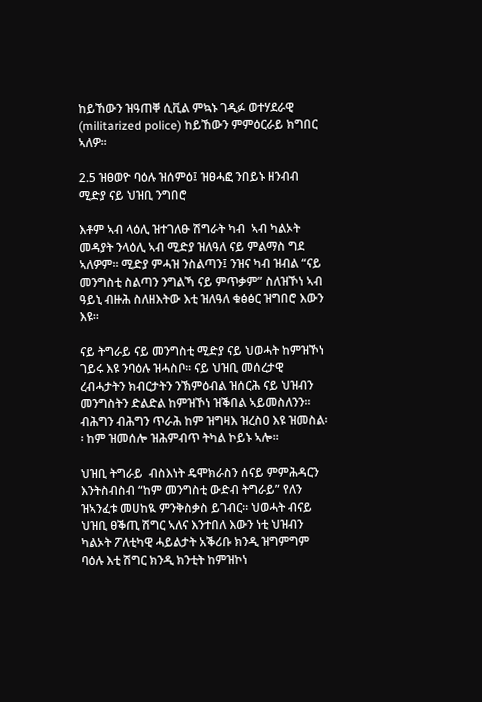ከይኸውን ዝዓጠቐ ሲቪል ምኳኑ ገዲፉ ወተሃደራዊ (militarized police) ከይኸውን ምምዕርራይ ክግበር ኣለዎ፡፡

2.5 ዝፀወዮ ባዕሉ ዝሰምዕ፤ ዝፀሓፎ ንበይኑ ዘንብብ ሚድያ ናይ ህዝቢ ንግበሮ

እቶም ኣብ ላዕሊ ዝተገለፁ ሽግራት ካብ  ኣብ ካልኦት መዳያት ንላዕሊ ኣብ ሚድያ ዝለዓለ ናይ ምልማስ ግደ ኣለዎም፡፡ ሚድያ ምሓዝ ንስልጣን፤ ንዝና ካብ ዝብል “ናይ መንግስቲ ስልጣን ንግልኻ ናይ ምጥቃም” ስለዝኾነ ኣብ ዓይኒ ብዙሕ ስለዘእትው እቲ ዝለዓለ ቁፅፅር ዝግበሮ እውን እዩ፡፡

ናይ ትግራይ ናይ መንግስቲ ሚድያ ናይ ህወሓት ከምዝኾነ ገይሩ እዩ ንባዕሉ ዝሓስቦ፡፡ ናይ ህዝቢ መሰረታዊ ረብሓታትን ክብርታትን ንኽምዕብል ዝሰርሕ ናይ ህዝብን መንግስትን ድልድል ከምዝኾነ ዝቕበል ኣይመስለንን፡፡ ብሕግን ብሕግን ጥራሕ ከም ዝግዛእ ዝረስዐ እዩ ዝመስል፡፡ ከም ዝመሰሎ ዝሕምብጥ ትካል ኮይኑ ኣሎ፡፡

ህዝቢ ትግራይ  ብስእነት ዴሞክራስን ሰናይ ምምሕዳርን እንትስብስብ “ከም መንግስቲ ውድብ ትግራይ” የለን ዝኣንፈቱ መሀከዪ ምንቅስቃስ ይገብር፡፡ ህወሓት ብናይ ህዝቢ ፀቕጢ ሽግር ኣለና እንተበለ እውን ነቲ ህዝብን ካልኦት ፖለቲካዊ ሓይልታት አቕሪቡ ክንዲ ዝግምግም ባዕሉ እቲ ሽግር ክንዲ ክንቲት ከምዝኮነ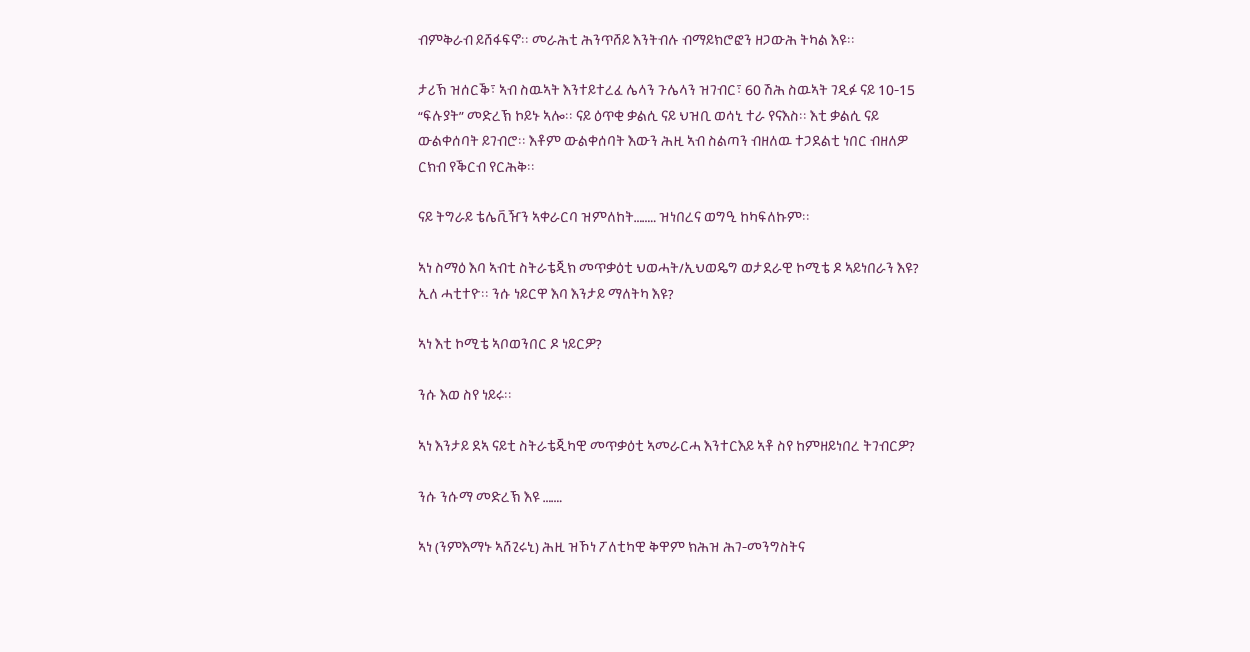ብምቅራብ ይሸፋፍኖ፡፡ መራሕቲ ሕንጥሸይ እንትብሉ ብማይክሮፎን ዘጋውሕ ትካል እዩ፡፡

ታሪኽ ዝሰርቕ፣ ኣብ ስዉኣት እንተይተረፈ ሌላን ጉሌላን ዝገብር፣ 60 ሽሕ ስዉኣት ገዲፉ ናይ 10-15 “ፍሉያት” መድረኽ ኮይኑ ኣሎ፡፡ ናይ ዕጥቂ ቃልሲ ናይ ህዝቢ ወሳኒ ተራ የናእስ፡፡ እቲ ቃልሲ ናይ ውልቀሰባት ይገብሮ፡፡ እቶም ውልቀሰባት እውን ሕዚ ኣብ ስልጣን ብዘለዉ ተጋደልቲ ነበር ብዘለዎ ርክብ የቕርብ የርሕቅ፡፡

ናይ ትግራይ ቴሌቪዥን ኣቀራርባ ዝምለከት…….. ዝነበረና ወግዒ ከካፍለኩም፡፡

ኣነ ስማዕ እባ ኣብቲ ስትራቴጂክ መጥቃዕቲ ህወሓት/ኢህወዴግ ወታደራዊ ኮሚቴ ዶ ኣይነበራን እዩ? ኢለ ሓቲተዮ፡፡ ንሱ ነይርዋ እባ እንታይ ማለትካ እዩ?

ኣነ እቲ ኮሚቴ ኣቦወንበር ዶ ነይርዎ?

ንሱ እወ ስየ ነይሩ፡፡

ኣነ እንታይ ደኣ ናይቲ ስትራቴጂካዊ መጥቃዕቲ ኣመራርሓ እንተርእይ ኣቶ ስየ ከምዘይነበረ ትገብርዎ?

ንሱ ንሱማ መድረኽ እዩ …….

ኣነ (ንምእማኑ ኣሸጊሩኒ) ሕዚ ዝኾነ ፖለቲካዊ ቅዋም ክሕዝ ሕገ-መንግስትና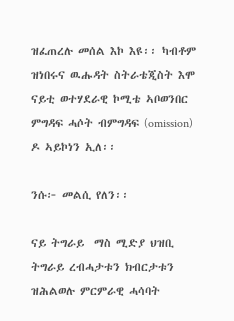ዝፈጠረሉ መሰል እኮ እዩ፡፡ ካብቶም ዝነበሩና ዉሑዳት ስትራቴጂስት እሞ ናይቲ ወተሃደራዊ ኮሚቴ ኣቦወንበር ምግዳፍ ሓሶት ብምግዳፍ (omission) ዶ ኣይኮነን ኢለ፡፡

ንሱ፦ መልሲ የለን፡፡

ናይ ትግራይ  ማስ ሚድያ ህዝቢ ትግራይ ረብሓታቱን ክብርታቱን ዝሕልወሉ ምርምራዊ ሓሳባት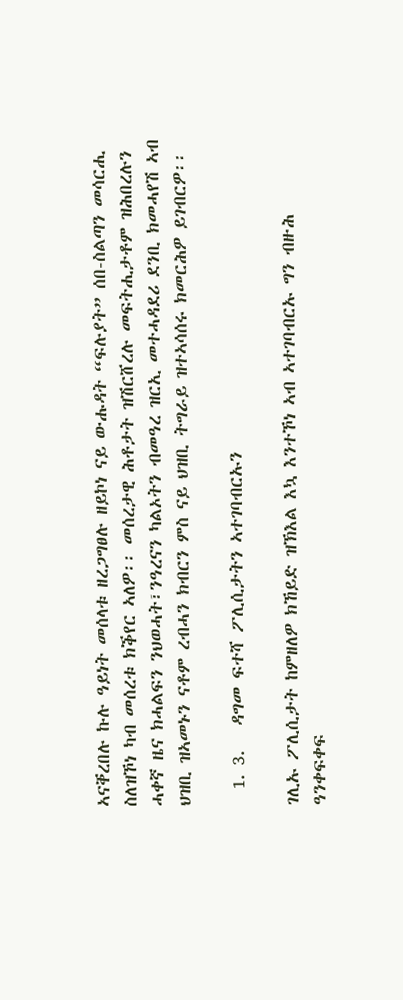ኣናቐረበሉ ኩሉ ዓይነት መሰላቱ ዘረጋግፀሉ ዘይኮነ ናይ ውሑዳት “ፍሉያት” ሰበ-ስልጣን መሳርሒ ስለዝኾነ ካብ መሰረቱ ክቕየር ኣለዎ፡፡ መሰረታዊ ሕቶታት ዝሽርሸረሉ መፍትሒታቶም ዝሕበረሉን ሓቀኛ ዜና ክሓልፍን ንህወሓት፣ንዓረናን ካልኦትን ብመዓረ ዝርኢ መተሓዳደሪ ደንቢ ክመሓየሽ ኣብ ህዝቢ ዝኣመኑን ናቶም ረብሓን ክብርን ምስ ናይ ህዝቢ ትግራይ ዝተኣሳሰሩ ክመርሕዎ ይገብርዎ፡፡

  1. 3.   ዳግመ ፍተሻ ፖሊሲታትን ኣተገባብርኡን

ገሊኡ ፖሊሲታት ከምዘለዎ ክኸይድ ዝኽእል እኳ እንተኾነ ኣብ ኣተገባብርኡ ግን ብዙሕ ዓንቀፍቀፍ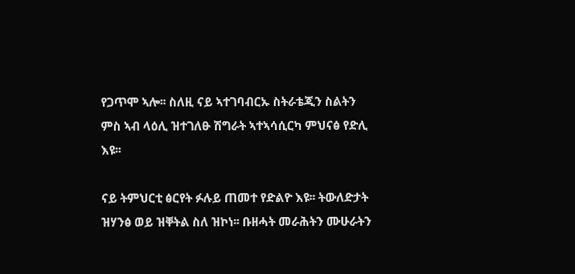የጋጥሞ ኣሎ፡፡ ስለዚ ናይ ኣተገባብርኡ ስትራቴጂን ስልትን ምስ ኣብ ላዕሊ ዝተገለፁ ሽግራት ኣተኣሳሲርካ ምህናፅ የድሊ እዩ፡፡

ናይ ትምህርቲ ፅርየት ፉሉይ ጠመተ የድልዮ እዩ፡፡ ትውለድታት ዝሃንፅ ወይ ዝቐትል ስለ ዝኮነ፡፡ ቡዘሓት መራሕትን ሙሁራትን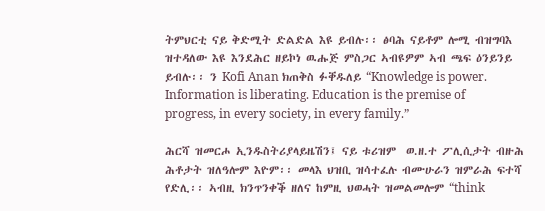ትምህርቲ ናይ ቅድሚት ድልድል እዩ ይብሉ፡፡ ፅባሕ ናይቶም ሎሚ ብዝግባእ ዝተዳለው እዩ እንደሕር ዘይኮነ ዉሑጅ ምስጋር ኣብዩዎም ኣብ ጫፍ ዕንይንይ ይብሉ፡፡ ን Kofi Anan ክጠቅስ ፉቐዱለይ “Knowledge is power. Information is liberating. Education is the premise of progress, in every society, in every family.”

ሕርሻ ዝመርሖ ኢንዱስትሪያላይዜሽን፤ ናይ ቱሪዝም  ወ.ዘ.ተ ፖሊሲታት ብዙሕ ሕቶታት ዝለዓሎም እዮም፡፡ መላእ ህዝቢ ዝሳተፈሉ ብሙሁራን ዝምራሕ ፍተሻ የድሊ፡፡ ኣብዚ ክንጥንቀቕ ዘለና ከምዚ ህወሓት ዝመልመሎም “think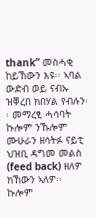thank” መስሓቂ ከይኸውን እዩ፡፡ ኣባል ውድብ ወይ ናብኡ ዝቐረበ ክበሃል የብሉን፡፡ መማረፂ ሓሳባት ኩሎም ንኹሎም ሙሁራን ዘሳትፉ ናይቲ ህዝቢ ዳግመ መልስ (feed back) ዘለዎ ክኸውን ኣለዎ፡፡ ኩሎም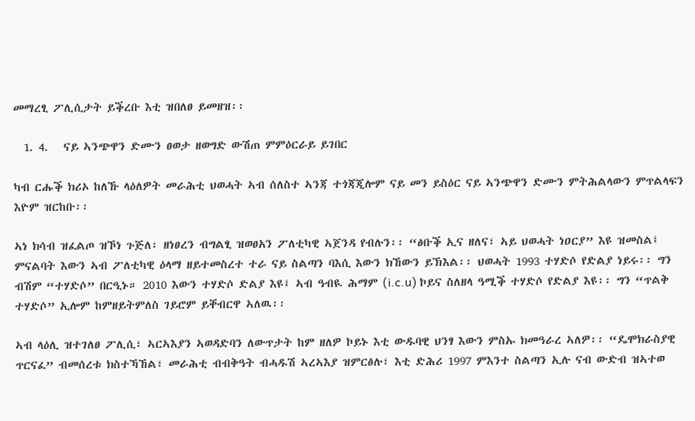መማረፂ ፖሊሲታት ይቕረቡ እቲ ዝበለፀ ይመዘዝ፡፡

  1. 4.   ናይ ኣንጭዋን ድሙን ፀወታ ዘወግድ ውሽጠ ምምዕርራይ ይገበር

ካብ ርሑቕ ክሪኦ ከለኹ ላዕለዎት መራሕቲ ህወሓት ኣብ ሰለስተ ኣንጃ ተጎጃጂሎም ናይ መን ይስዕር ናይ ኣንጭዋን ድሙን ምትሕልላውን ምጥልላፍን እዮም ዝርከቡ፡፡

ኣነ ክሳብ ዝፈልጦ ዝኾነ ጉጅለ፡ ዘነፀረን ብግልፂ ዝወፀአን ፖለቲካዊ ኣጀንዳ የብሉን፡፡ “ፅቡቕ ኢና ዘለና፣ ኣይ ህወሓት ነዐርያ” እዩ ዝመስል፤ ምናልባት እውን ኣብ ፖለቲካዊ ዕላማ ዘይተመስረተ ተራ ናይ ስልጣን ባእሲ እውን ክኸውን ይኽእል፡፡ ህወሓት 1993 ተሃድሶ የድልያ ነይሩ፡፡ ግን ብሽም “ተሃድሶ” በርዒኑ። 2010 እውን ተሃድሶ ድልያ እዩ፤ ኣብ ዓብዪ ሕማም (i.c.u) ኮይና ስለዘላ ዓሚቕ ተሃድሶ የድልያ እዩ፡፡ ግን “ጥልቅ ተሃድሶ” ኢሎም ከምዘይትምለስ ገይሮም ይቐብርዋ ኣለዉ፡፡

ኣብ ላዕሊ ዝተገለፀ ፖሊሲ፣ ኣርኣእያን ኣወዳድባን ለውጥታት ከም ዘለዎ ኮይኑ እቲ ውዱባዊ ህንፃ እውን ምስኡ ክመዓራረ ኣለዎ፡፡ “ዴሞክራስያዊ ጥርናፈ” ብመሰረቱ ክስተኻኸል፣ መራሕቲ ብብቅዓት ብሓዱሽ ኣረኣእያ ዝምርፅሉ፣ እቲ ድሕሪ 1997 ምእንተ ስልጣን ኢሉ ናብ ውድብ ዝኣተወ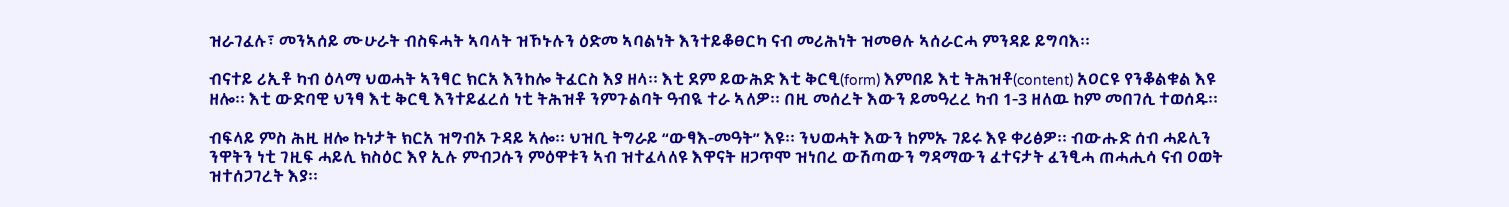ዝራገፈሉ፣ መንኣሰይ ሙሁራት ብስፍሓት ኣባላት ዝኾኑሉን ዕድመ ኣባልነት እንተይቆፀርካ ናብ መሪሕነት ዝመፀሉ ኣሰራርሓ ምንዳይ ይግባእ፡፡

ብናተይ ሪኢቶ ካብ ዕላማ ህወሓት ኣንፃር ክርአ እንከሎ ትፈርስ እያ ዘላ፡፡ እቲ ደም ይውሕድ እቲ ቅርፂ(form) እምበይ እቲ ትሕዝቶ(content) አዐርዩ የንቆልቁል እዩ ዘሎ፡፡ እቲ ውድባዊ ህንፃ እቲ ቅርፂ እንተይፈረሰ ነቲ ትሕዝቶ ንምጉልባት ዓብዪ ተራ ኣለዎ፡፡ በዚ መሰረት እውን ይመዓረረ ካብ 1-3 ዘለዉ ከም መበገሲ ተወሰዱ፡፡

ብፍላይ ምስ ሕዚ ዘሎ ኩነታት ክርአ ዝግብኦ ጉዳይ ኣሎ፡፡ ህዝቢ ትግራይ “ውፃእ-መዓት” እዩ፡፡ ንህወሓት እውን ከምኡ ገይሩ እዩ ቀሪፅዎ፡፡ ብውሑድ ሰብ ሓይሊን ንዋትን ነቲ ገዚፍ ሓይሊ ክስዕር እየ ኢሉ ምብጋሱን ምዕዋቱን ኣብ ዝተፈላለዩ እዋናት ዘጋጥሞ ዝነበረ ውሽጣውን ግዳማውን ፈተናታት ፈንፂሓ ጠሓሒሳ ናብ ዐወት ዝተሰጋገረት እያ፡፡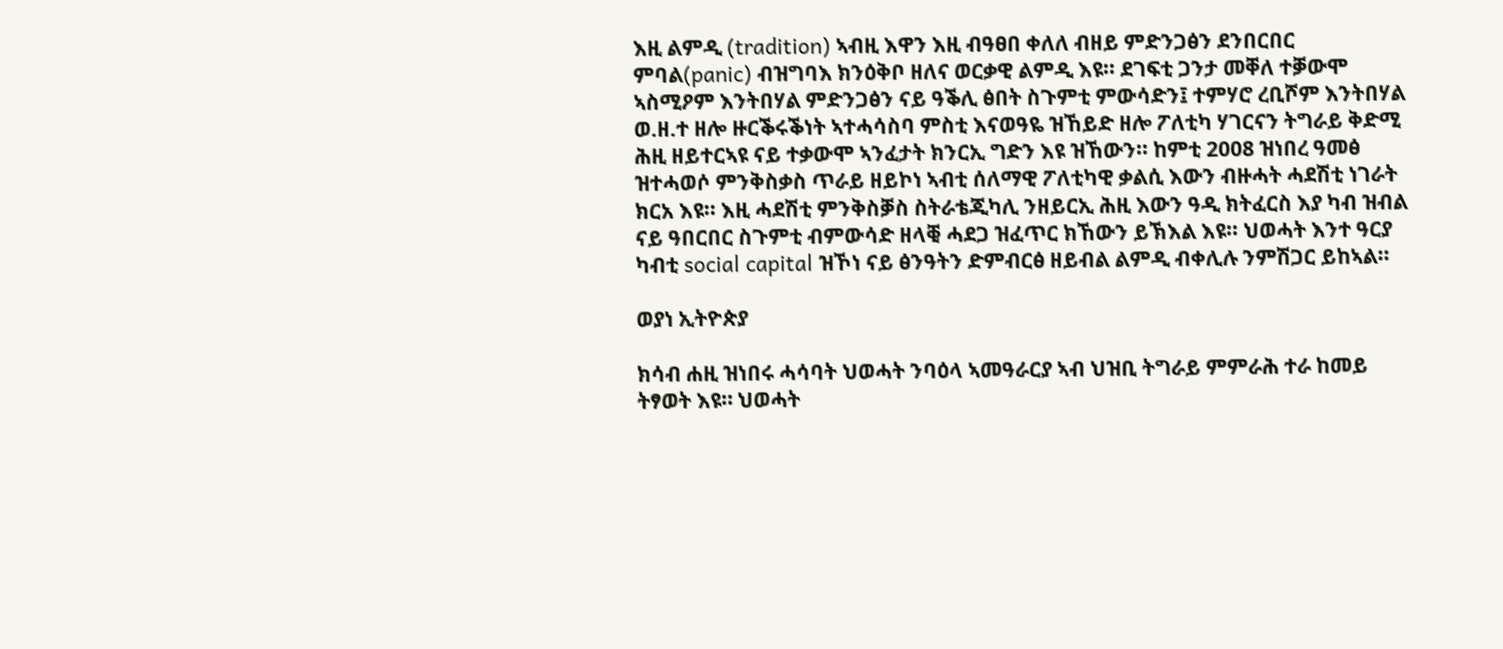እዚ ልምዲ (tradition) ኣብዚ እዋን እዚ ብዓፀበ ቀለለ ብዘይ ምድንጋፅን ደንበርበር ምባል(panic) ብዝግባእ ክንዕቅቦ ዘለና ወርቃዊ ልምዲ እዩ፡፡ ደገፍቲ ጋንታ መቐለ ተቓውሞ ኣስሚዖም እንትበሃል ምድንጋፅን ናይ ዓቕሊ ፅበት ስጉምቲ ምውሳድን፤ ተምሃሮ ረቢሾም እንትበሃል ወ.ዘ.ተ ዘሎ ዙርቕሩቕነት ኣተሓሳስባ ምስቲ እናወዓዬ ዝኸይድ ዘሎ ፖለቲካ ሃገርናን ትግራይ ቅድሚ ሕዚ ዘይተርኣዩ ናይ ተቃውሞ ኣንፈታት ክንርኢ ግድን እዩ ዝኸውን፡፡ ከምቲ 2008 ዝነበረ ዓመፅ ዝተሓወሶ ምንቅስቃስ ጥራይ ዘይኮነ ኣብቲ ሰለማዊ ፖለቲካዊ ቃልሲ እውን ብዙሓት ሓደሽቲ ነገራት ክርአ እዩ፡፡ እዚ ሓደሽቲ ምንቅስቓስ ስትራቴጂካሊ ንዘይርኢ ሕዚ እውን ዓዲ ክትፈርስ እያ ካብ ዝብል ናይ ዓበርበር ስጉምቲ ብምውሳድ ዘላቒ ሓደጋ ዝፈጥር ክኸውን ይኽእል እዩ፡፡ ህወሓት እንተ ዓርያ ካብቲ social capital ዝኾነ ናይ ፅንዓትን ድምብርፅ ዘይብል ልምዲ ብቀሊሉ ንምሽጋር ይከኣል፡፡

ወያነ ኢትዮጵያ

ክሳብ ሐዚ ዝነበሩ ሓሳባት ህወሓት ንባዕላ ኣመዓራርያ ኣብ ህዝቢ ትግራይ ምምራሕ ተራ ከመይ ትፃወት እዩ። ህወሓት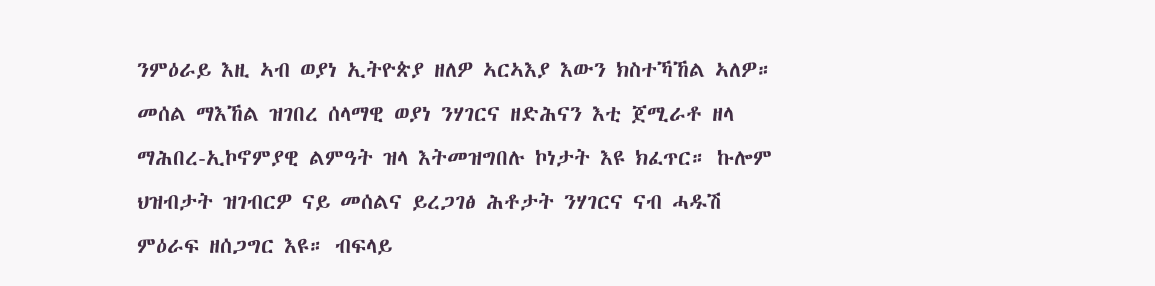ንምዕራይ እዚ ኣብ ወያነ ኢትዮጵያ ዘለዎ ኣርኣእያ እውን ክስተኻኸል ኣለዎ። መሰል ማእኸል ዝገበረ ሰላማዊ ወያነ ንሃገርና ዘድሕናን እቲ ጀሚራቶ ዘላ ማሕበረ-ኢኮኖምያዊ ልምዓት ዝላ እትመዝግበሉ ኮነታት እዩ ክፈጥር። ኩሎም ህዝብታት ዝገብርዎ ናይ መሰልና ይረጋገፅ ሕቶታት ንሃገርና ናብ ሓዱሽ ምዕራፍ ዘሰጋግር እዩ። ብፍላይ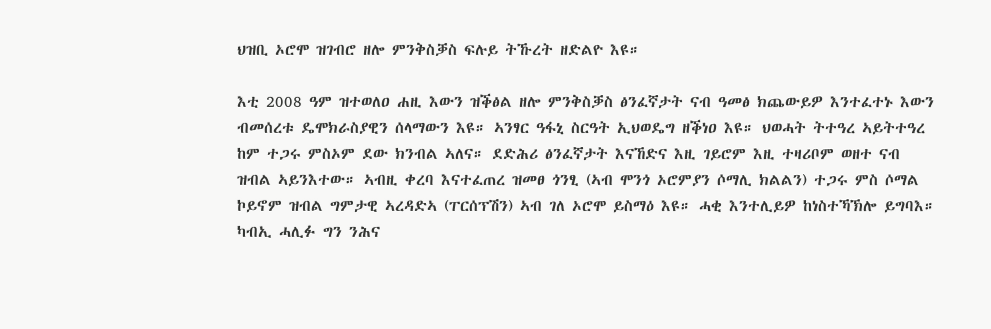ህዝቢ ኦሮሞ ዝገብሮ ዘሎ ምንቅስቓስ ፍሉይ ትኹረት ዘድልዮ እዩ።

እቲ 2008 ዓም ዝተወለዐ ሐዚ እውን ዝቕፅል ዘሎ ምንቅስቓስ ፅንፈኛታት ናብ ዓመፅ ክጨውይዎ እንተፈተኑ እውን ብመሰረቱ ዴሞክራስያዊን ሰላማውን እዩ። ኣንፃር ዓፋኒ ስርዓት ኢህወዴግ ዘቕነዐ እዩ። ህወሓት ትተዓረ ኣይትተዓረ ከም ተጋሩ ምስኦም ደው ክንብል ኣለና። ደድሕሪ ፅንፈኛታት እናኸድና እዚ ገይሮም እዚ ተዛሪቦም ወዘተ ናብ ዝብል ኣይንእተው። ኣብዚ ቀረባ እናተፈጠረ ዝመፀ ጎንፂ (ኣብ ሞንጎ ኦሮምያን ሶማሊ ክልልን) ተጋሩ ምስ ሶማል ኮይኖም ዝብል ግምታዊ ኣረዳድኣ (ፐርሰፕሽን) ኣብ ገለ ኦሮሞ ይስማዕ እዩ። ሓቂ እንተሊይዎ ከነስተኻኽሎ ይግባእ። ካብኢ ሓሊፉ ግን ንሕና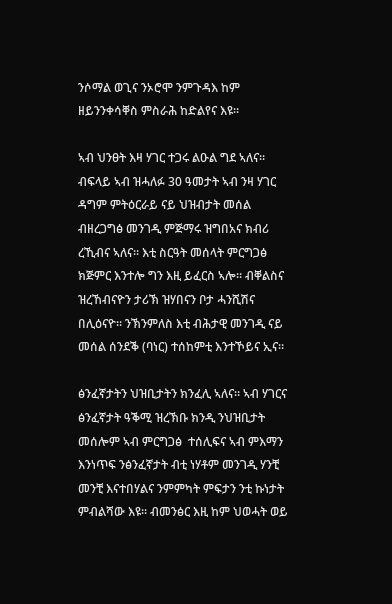ንሶማል ወጊና ንኦሮሞ ንምጉዳእ ከም ዘይንንቀሳቐስ ምስራሕ ከድልየና እዩ።

ኣብ ህንፀት እዛ ሃገር ተጋሩ ልዑል ግደ ኣለና። ብፍላይ ኣብ ዝሓለፉ 30 ዓመታት ኣብ ንዛ ሃገር ዳግም ምትዕርራይ ናይ ህዝብታት መሰል ብዘረጋግፅ መንገዲ ምጅማሩ ዝግበአና ክብሪ ረኺብና ኣለና። እቲ ስርዓት መሰላት ምርግጋፅ ክጅምር እንተሎ ግን እዚ ይፈርስ ኣሎ። ብቐልስና ዝረኸብናዮን ታሪኽ ዝሃበናን ቦታ ሓንሺሽና በሊዕናዮ። ንኽንምለስ እቲ ብሕታዊ መንገዲ ናይ መሰል ሰንደቕ (ባነር) ተሰከምቲ እንተኾይና ኢና።

ፅንፈኛታትን ህዝቢታትን ክንፈሊ ኣለና። ኣብ ሃገርና ፅንፈኛታት ዓቕሚ ዝረኽቡ ክንዲ ንህዝቢታት መሰሎም ኣብ ምርግጋፅ  ተሰሊፍና ኣብ ምእማን እንነጥፍ ንፅንፈኛታት ብቲ ነሃቶም መንገዲ ሃንቺ መንቺ እናተበሃልና ንምምካት ምፍታን ንቲ ኩነታት ምብልሻው እዩ። ብመንፅር እዚ ከም ህወሓት ወይ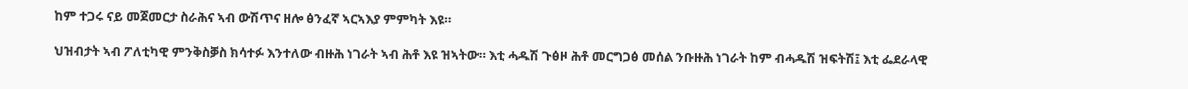ከም ተጋሩ ናይ መጀመርታ ስራሕና ኣብ ውሽጥና ዘሎ ፅንፈኛ ኣርኣእያ ምምካት እዩ።

ህዝብታት ኣብ ፖለቲካዊ ምንቅስቓስ ክሳተፉ እንተለው ብዙሕ ነገራት ኣብ ሕቶ እዩ ዝኣትው። እቲ ሓዱሽ ጉፅዞ ሕቶ መርግጋፅ መሰል ንቡዙሕ ነገራት ከም ብሓዱሽ ዝፍትሽ፤ እቲ ፌደራላዊ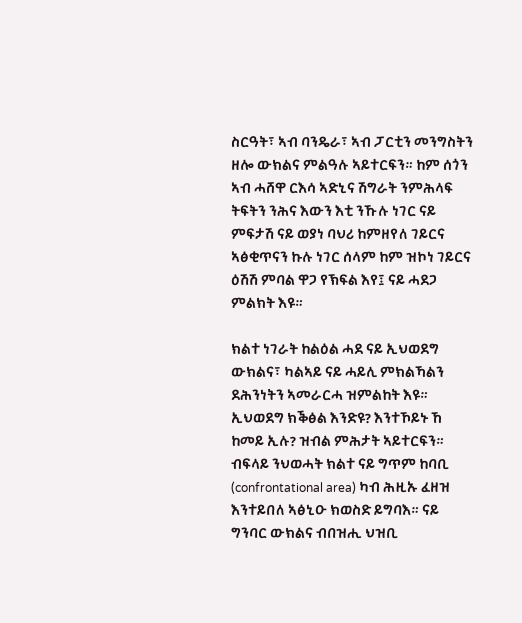ስርዓት፣ ኣብ ባንዴራ፣ ኣብ ፓርቲን መንግስትን ዘሎ ውክልና ምልዓሉ ኣይተርፍን። ከም ሰጎን ኣብ ሓሸዋ ርእሳ ኣድኒና ሽግራት ንምሕላፍ ትፍትን ንሕና እውን እቲ ንኹሉ ነገር ናይ ምፍታሽ ናይ ወያነ ባህሪ ከምዘየለ ገይርና ኣፅቂጥናን ኩሉ ነገር ሰላም ከም ዝኮነ ገይርና ዕሽሽ ምባል ዋጋ የኽፍል እየ፤ ናይ ሓደጋ ምልክት እዩ።

ክልተ ነገራት ከልዕል ሓደ ናይ ኢህወደግ ውክልና፣ ካልኣይ ናይ ሓይሊ ምክልኻልን ደሕንነትን ኣመራርሓ ዝምልከት እዩ። ኢህወደግ ክቕፅል እንድዩ? እንተኾይኑ ኸ ከመይ ኢሉ? ዝብል ምሕታት ኣይተርፍን። ብፍላይ ንህወሓት ክልተ ናይ ግጥም ከባቢ (confrontational area) ካብ ሕዚኡ ፈዘዝ እንተይበለ ኣፅኒዑ ክወስድ ይግባእ። ናይ ግንባር ውክልና ብበዝሒ ህዝቢ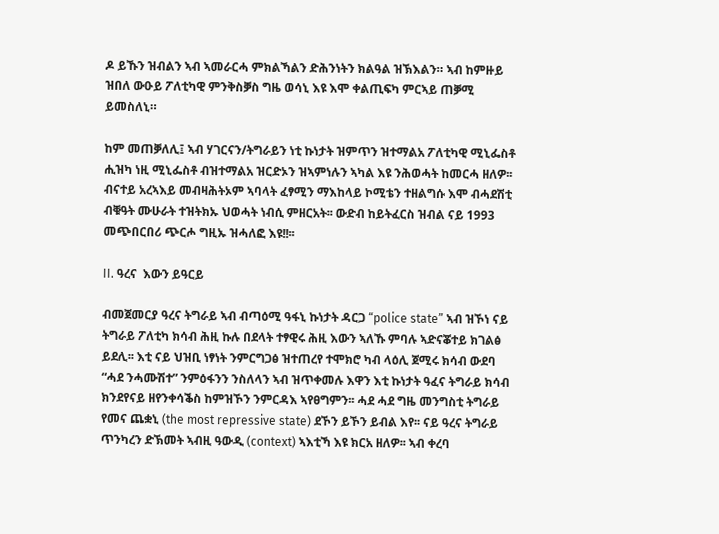ዶ ይኹን ዝብልን ኣብ ኣመራርሓ ምክልኻልን ድሕንነትን ክልዓል ዝኽእልን። ኣብ ከምዙይ ዝበለ ውዑይ ፖለቲካዊ ምንቅስቓስ ግዜ ወሳኒ እዩ እሞ ቀልጢፍካ ምርኣይ ጠቓሚ ይመስለኒ።

ከም መጠቓለሊ፤ ኣብ ሃገርናን/ትግራይን ነቲ ኩነታት ዝምጥን ዝተማልአ ፖለቲካዊ ሚኒፌስቶ ሒዝካ ነዚ ሚኒፌስቶ ብዝተማልአ ዝርድኦን ዝኣምነሉን ኣካል እዩ ንሕወሓት ከመርሓ ዘለዎ፡፡ ብናተይ አረኣእይ መብዛሕትኦም ኣባላት ፈፃሚን ማእከላይ ኮሚቴን ተዘልግሱ እሞ ብሓደሽቲ ብቑዓት ሙሁራት ተዝትክኡ ህወሓት ነብሲ ምዘርአት፡፡ ውድብ ከይትፈርስ ዝብል ናይ 1993 መጭበርበሪ ጭርሖ ግዚኡ ዝሓለፎ እዩ!!፡፡

II. ዓረና  እውን ይዓርይ

ብመጀመርያ ዓረና ትግራይ ኣብ ብጣዕሚ ዓፋኒ ኩነታት ዳርጋ “police state” ኣብ ዝኾነ ናይ ትግራይ ፖለቲካ ክሳብ ሕዚ ኩሉ በደላት ተፃዊሩ ሕዚ እውን ኣለኹ ምባሉ ኣድናቖተይ ክገልፅ ይደሊ፡፡ እቲ ናይ ህዝቢ ነፃነት ንምርግጋፅ ዝተጠረየ ተሞክሮ ካብ ላዕሊ ጀሚሩ ክሳብ ውደባ “ሓደ ንሓሙሽተ” ንምዕፋንን ንስለላን ኣብ ዝጥቀመሉ እዋን እቲ ኩነታት ዓፈና ትግራይ ክሳብ ክንደየናይ ዘየንቀሳቕስ ከምዝኾን ንምርዳእ ኣየፀግምን፡፡ ሓደ ሓደ ግዜ መንግስቲ ትግራይ የመና ጨቋኒ (the most repressive state) ደኾን ይኾን ይብል እየ፡፡ ናይ ዓረና ትግራይ ጥንካረን ድኽመት ኣብዚ ዓውዲ (context) ኣእቲኻ እዩ ክርአ ዘለዎ፡፡ ኣብ ቀረባ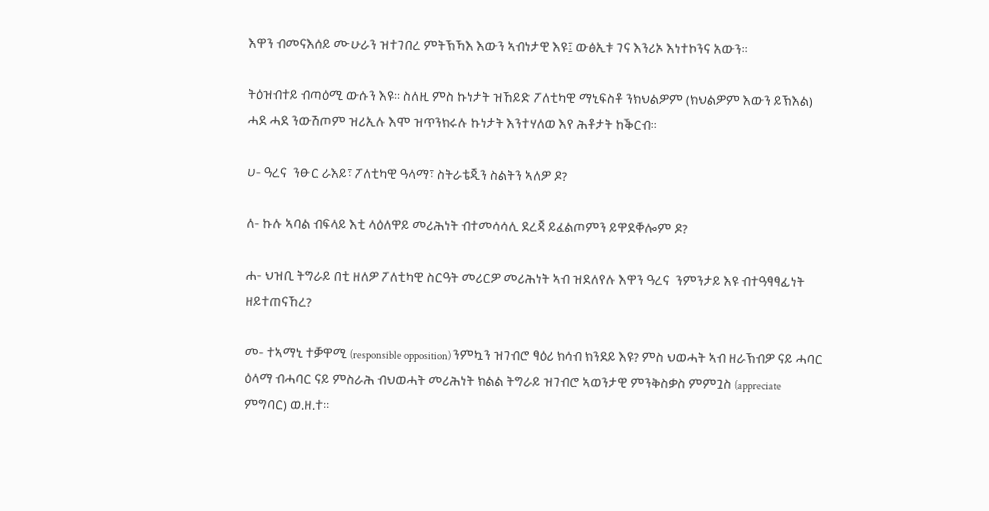እዋን ብመናእሰይ ሙሁራን ዝተገበረ ምትኽኻእ እውን ኣብነታዊ እዩ፤ ውፅኢቱ ገና እንሪኦ እነተኮንና አውን፡፡

ትዕዝብተይ ብጣዕሚ ውሱን እዩ፡፡ ስለዚ ምስ ኩነታት ዝኸይድ ፖለቲካዊ ማኒፍስቶ ንክህልዎም (ክህልዎም እውን ይኽእል) ሓደ ሓደ ንውሽጦም ዝሪኢሉ እሞ ዝጥንክሩሉ ኩነታት እንተሃለወ እየ ሕቶታት ከቕርብ፡፡

ሀ- ዓረና  ንፁር ራእይ፣ ፖለቲካዊ ዓላማ፣ ስትራቴጂን ስልትን ኣለዎ ዶ?

ለ- ኩሉ ኣባል ብፍላይ እቲ ላዕለዋይ መሪሕነት ብተመሳሳሊ ደረጃ ይፈልጦምን ይዋደቐሎም ዶ?

ሐ- ህዝቢ ትግራይ በቲ ዘለዎ ፖለቲካዊ ስርዓት መሪርዎ መሪሕነት ኣብ ዝደለየሉ እዋን ዓረና  ንምንታይ እዩ ብተዓፃፃፊነት ዘይተጠናኸረ?

መ- ተኣማኒ ተቓዋሚ (responsible opposition) ንምኳን ዝገብሮ ፃዕሪ ክሳብ ክንደይ እዩ? ምስ ህወሓት ኣብ ዘራኽብዎ ናይ ሓባር ዕላማ ብሓባር ናይ ምስራሕ ብህወሓት መሪሕነት ክልል ትግራይ ዝገብሮ ኣወንታዊ ምንቅስቃስ ምምጓስ (appreciate ምግባር) ወ.ዘ.ተ፡፡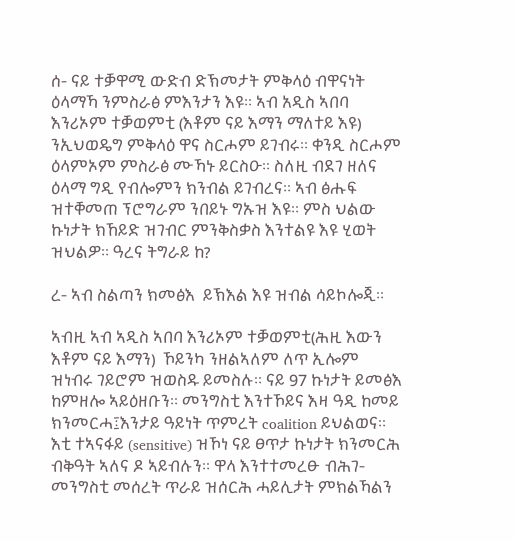ሰ- ናይ ተቓዋሚ ውድብ ድኽመታት ምቅላዕ ብዋናነት ዕላማኻ ንምስራፅ ምእንታን እዩ፡፡ ኣብ አዲስ ኣበባ እንሪኦም ተቓወምቲ (እቶም ናይ እማን ማለተይ እዩ) ንኢህወዴግ ምቅላዕ ዋና ስርሖም ይገብሩ፡፡ ቀንዲ ስርሖም ዕላምኦም ምስራፅ ሙኻኑ ይርስዑ፡፡ ስለዚ ብደገ ዘለና ዕላማ ግዲ የብሎምን ክንብል ይገብረና፡፡ ኣብ ፅሑፍ ዝተቐመጠ ፕሮግራም ንበይኑ ግኡዝ እዩ፡፡ ምስ ህልው ኩነታት ክኸይድ ዝገብር ምንቅስቃስ እንተልዩ እዩ ሂወት ዝህልዎ፡፡ ዓረና ትግራይ ከ?

ረ- ኣብ ስልጣን ክመፅእ  ይኽእል እዩ ዝብል ሳይኮሎጂ፡፡

ኣብዚ ኣብ ኣዲስ ኣበባ እንሪኦም ተቓወምቲ(ሕዚ እውን እቶም ናይ እማን)  ኾይንካ ንዘልኣለም ለጥ ኢሎም ዝነብሩ ገይሮም ዝወስዱ ይመስሉ፡፡ ናይ 97 ኩነታት ይመፅእ ከምዘሎ ኣይዕዘቡን፡፡ መንግስቲ እንተኾይና እዛ ዓዲ ከመይ ክንመርሓ፤እንታይ ዓይነት ጥምረት coalition ይህልወና፡፡ እቲ ተኣናፋይ (sensitive) ዝኾነ ናይ ፀጥታ ኩነታት ክንመርሕ ብቅዓት ኣለና ዶ ኣይብሉን፡፡ ዋላ እንተተመረፁ ብሕገ-መንግስቲ መሰረት ጥራይ ዝሰርሕ ሓይሊታት ምክልኻልን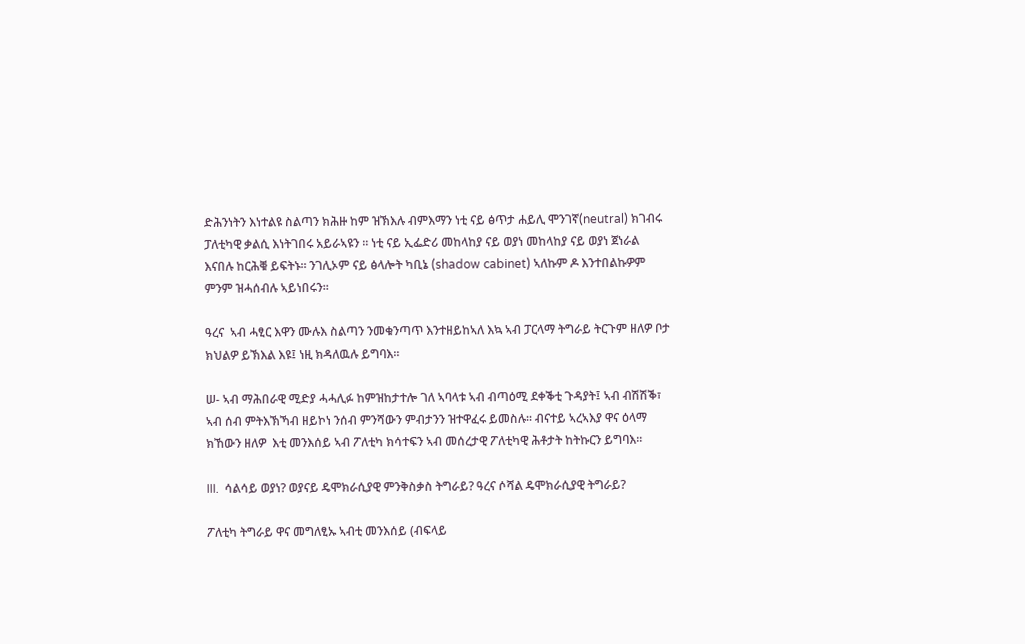ድሕንነትን እነተልዩ ስልጣን ክሕዙ ከም ዝኽእሉ ብምእማን ነቲ ናይ ፅጥታ ሐይሊ ሞንገኛ(neutral) ክገብሩ ፓለቲካዊ ቃልሲ እነትገበሩ አይራኣዩን ፡፡ ነቲ ናይ ኢፌድሪ መከላከያ ናይ ወያነ መከላከያ ናይ ወያነ ጀነራል እናበሉ ከርሕቑ ይፍትኑ፡፡ ንገሊኦም ናይ ፅላሎት ካቢኔ (shadow cabinet) ኣለኩም ዶ እንተበልኩዎም ምንም ዝሓሰብሉ ኣይነበሩን፡፡

ዓረና  ኣብ ሓፂር እዋን ሙሉእ ስልጣን ንመቁንጣጥ እንተዘይከኣለ እኳ ኣብ ፓርላማ ትግራይ ትርጉም ዘለዎ ቦታ ክህልዎ ይኽእል እዩ፤ ነዚ ክዳለዉሉ ይግባእ፡፡

ሠ- ኣብ ማሕበራዊ ሚድያ ሓሓሊፉ ከምዝከታተሎ ገለ ኣባላቱ ኣብ ብጣዕሚ ደቀቕቲ ጉዳያት፤ ኣብ ብሽሽቕ፣  ኣብ ሰብ ምትእኽኻብ ዘይኮነ ንሰብ ምንሻውን ምብታንን ዝተዋፈሩ ይመስሉ፡፡ ብናተይ ኣረኣእያ ዋና ዕላማ ክኸውን ዘለዎ  እቲ መንእሰይ ኣብ ፖለቲካ ክሳተፍን ኣብ መሰረታዊ ፖለቲካዊ ሕቶታት ከትኩርን ይግባእ፡፡

III.  ሳልሳይ ወያነ? ወያናይ ዴሞክራሲያዊ ምንቅስቃስ ትግራይ? ዓረና ሶሻል ዴሞክራሲያዊ ትግራይ?

ፖለቲካ ትግራይ ዋና መግለፂኡ ኣብቲ መንእሰይ (ብፍላይ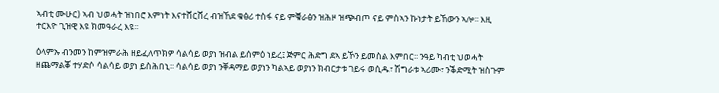ኣብቲ ሙሁር) ኣብ ህወሓት ዝነበሮ እምነት እናተሸርሸረ ብዝኸደ ቁፅሪ ተስፋ ናይ ምቑራፅን ዝሕዞ ዝጭብጦ ናይ ምስኣን ኩነታት ይኸውን ኣሎ፡፡ እዚ ተርእዮ ጊዝዊ እዩ ክመዓራረ እዩ፡፡

ዕላምኡ ብንመን ከምዝምራሕ ዘይፈለጥክዎ ሳልሳይ ወያነ ዝብል ይሰምዕ ነይረ፤ ጅምር ሕድግ ደኣ ይኾን ይመስል እምበር፡፡ ንዓይ ካብቲ ህወሓት ዘጨማልቖ ተሃድሶ ሳልሳይ ወያነ ይስሕበኒ፡፡ ሳልሳይ ወያነ ንቐዳማይ ወያነን ካልኣይ ወያነን ክብርታቱ ገይሩ ወሲዱ፣ ሽግራቱ ኣሪሙ፣ ንቕድሚት ዝስጉም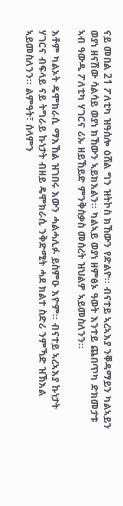ናይ መበል 21 ፖለቲካ ዝዓሰሎ ዕሸል ግን ዝትኮስ ክኸውን የድልዮ፡፡ ብናተይ ኣረኣእያ ንቐዳማይን ካልኣይን ወያነ ዘናሽው ሳልሳይ ወያነ ክኸውን ኣይክእልን፡፡ ካልኣይ ወያነ ዘምፅኦ ዓወት እንተይ ጨበጥካ ድክመታቱ ኣብ ዓውዲ ፖለቲካ ሃገርና ሪኡ ዘይኸይድ ምንቅስቃስ መሰረት ዝህልዎ ኣይመስለንን፡፡

እቶም ካልኦት ዴሞክራሲ ማእኸል ዝገበሩ እውን ሓልሓሊፉ ይስምዑ እዮም፡፡ ብናተይ ኣረኣእያ ኩነታት ሃገርና ብፍላይ ናይ ትግራይ ኩነታት ብዘይ ዴሞክራሲ ንቅድሚት ሓደ ክልተ ስድሪ ንምኻድ ዝኽእል ኣይመስለንን፡፡ ልምዓት፣ ሰላምን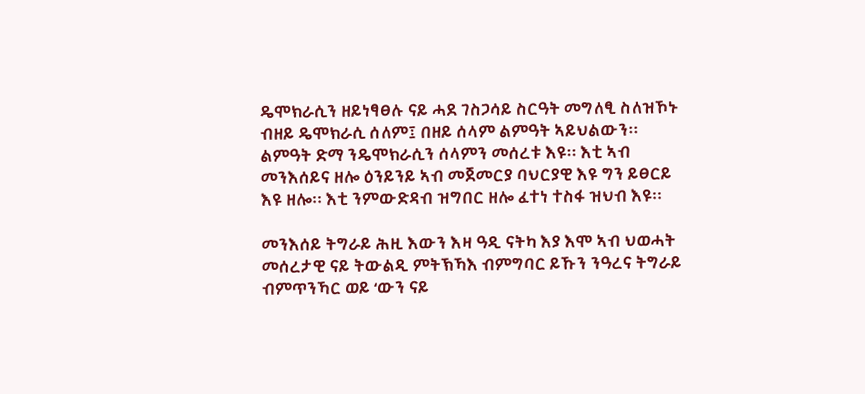ዴሞክራሲን ዘይነፃፀሉ ናይ ሓደ ገስጋሳይ ስርዓት መግለፂ ስለዝኾኑ ብዘይ ዴሞክራሲ ሰለም፤ በዘይ ሰላም ልምዓት ኣይህልውን፡፡ ልምዓት ድማ ንዴሞክራሲን ሰላምን መሰረቱ እዩ፡፡ እቲ ኣብ መንእሰይና ዘሎ ዕንይንይ ኣብ መጀመርያ ባህርያዊ እዩ ግን ይፀርይ እዩ ዘሎ፡፡ እቲ ንምውድዳብ ዝግበር ዘሎ ፈተነ ተስፋ ዝህብ እዩ፡፡

መንእሰይ ትግራይ ሕዚ እውን እዛ ዓዲ ናትካ እያ እሞ ኣብ ህወሓት መሰረታዊ ናይ ትውልዲ ምትኽኻእ ብምግባር ይኹን ንዓረና ትግራይ ብምጥንኻር ወይ ‘ውን ናይ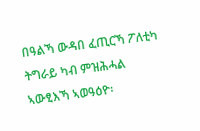በዓልኻ ውዳበ ፈጢርኻ ፖለቲካ ትግራይ ካብ ምዝሕሓል ኣውፂእኻ ኣወዓዕዮ፡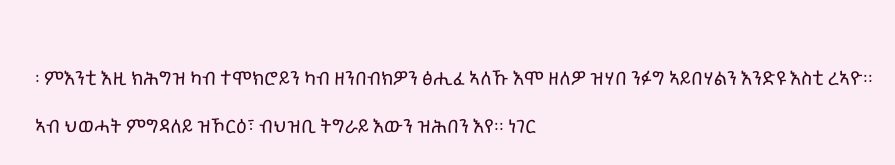፡ ምእንቲ እዚ ክሕግዝ ካብ ተሞክሮይን ካብ ዘንበብክዎን ፅሒፈ ኣለኹ እሞ ዘለዎ ዝሃበ ንፉግ ኣይበሃልን እንድዩ እስቲ ረኣዮ፡፡

ኣብ ህወሓት ምግዳለይ ዝኾርዕ፣ ብህዝቢ ትግራይ እውን ዝሕበን እየ፡፡ ነገር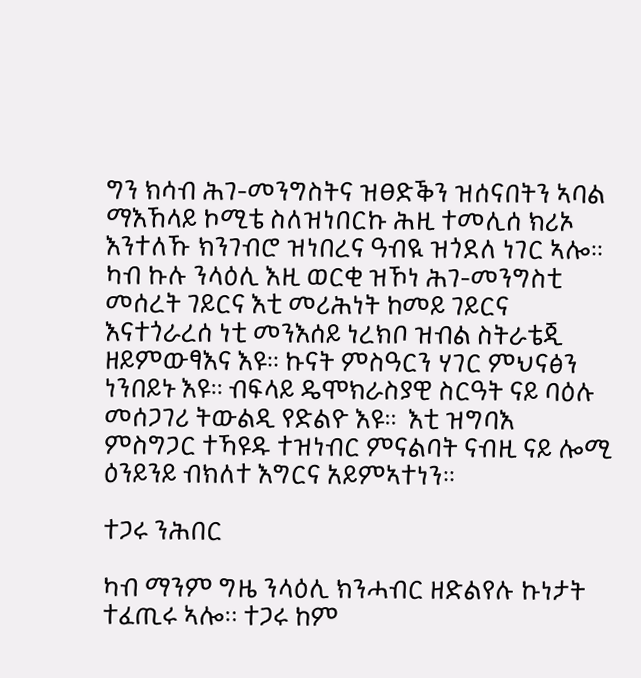ግን ክሳብ ሕገ-መንግስትና ዝፀድቕን ዝሰናበትን ኣባል ማእኸላይ ኮሚቴ ስለዝነበርኩ ሕዚ ተመሊሰ ክሪኦ እንተለኹ ክንገብሮ ዝነበረና ዓብዪ ዝጎደለ ነገር ኣሎ፡፡ ካብ ኩሉ ንላዕሊ እዚ ወርቂ ዝኾነ ሕገ-መንግስቲ መሰረት ገይርና እቲ መሪሕነት ከመይ ገይርና እናተጎራረሰ ነቲ መንእሰይ ነረክቦ ዝብል ስትራቴጂ ዘይምውፃእና እዩ፡፡ ኩናት ምስዓርን ሃገር ምህናፅን ነንበይኑ እዩ፡፡ ብፍላይ ዴሞክራስያዊ ስርዓት ናይ ባዕሉ መሰጋገሪ ትውልዲ የድልዮ እዩ፡፡  እቲ ዝግባእ  ምስግጋር ተኻዩዱ ተዝነብር ምናልባት ናብዚ ናይ ሎሚ ዕንይንይ ብክለተ እግርና አይምኣተነን፡፡

ተጋሩ ንሕበር

ካብ ማንም ግዜ ንላዕሊ ክንሓብር ዘድልየሉ ኩነታት ተፈጢሩ ኣሎ። ተጋሩ ከም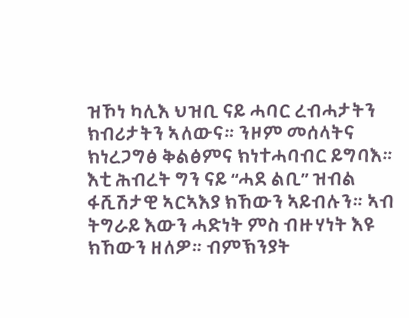ዝኾነ ካሊእ ህዝቢ ናይ ሓባር ረብሓታትን ክብሪታትን ኣለውና። ንዞም መሰላትና ክነረጋግፅ ቅልፅምና ክነተሓባብር ይግባእ። እቲ ሕብረት ግን ናይ “ሓደ ልቢ” ዝብል ፋሺሽታዊ ኣርኣእያ ክኸውን ኣይብሉን። ኣብ ትግራይ እውን ሓድነት ምስ ብዙሃነት እዩ ክኸውን ዘለዎ። ብምኽንያት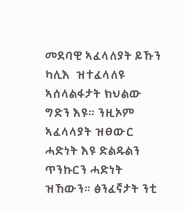መደባዊ ኣፈላለያት ይኹን ካሊእ  ዝተፈላለዩ ኣሰላልፋታት ክህልው ግድን እዩ። ንዚኦም ኣፈላላያት ዝፀውር ሓድነት እዩ ድልዱልን ጥንኩርን ሓድነት ዝኸውን። ፅንፈኛታት ንቲ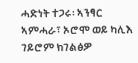ሓድነት ተጋሩ፡ ኣንፃር ኣምሓራ፣ ኦሮሞ ወይ ካሊእ ገይሮም ክገልፅዎ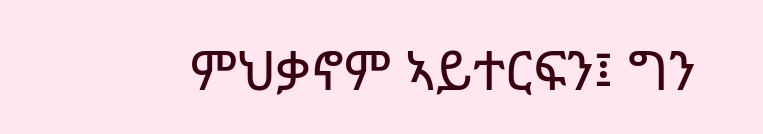ምህቃኖም ኣይተርፍን፤ ግን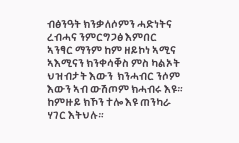ብፅንዓት ክንቃለሶምን ሓድነትና ረብሓና ንምርግጋፅ እምበር ኣንፃር ማንም ከም ዘይኮነ ኣሚና ኣእሚናን ክንቀሳቐስ ምስ ካልኦት ህዝብታት እውን  ክንሓብር ንሶም እውን ኣብ ውሽጦም ክሓብሩ እዩ። ከምዙይ ክኾን ተሎ እዩ ጠንካራ ሃገር እትህሉ።